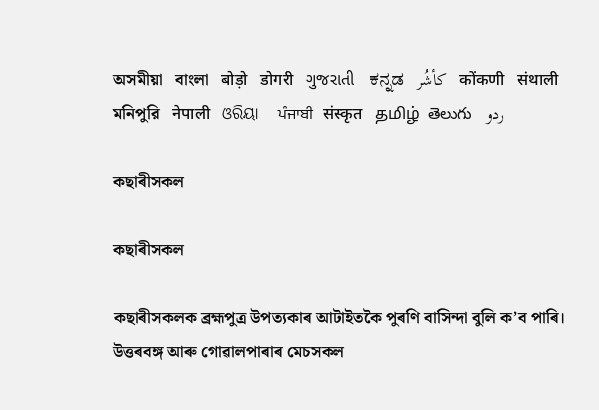অসমীয়া   বাংলা   बोड़ो   डोगरी   ગુજરાતી   ಕನ್ನಡ   كأشُر   कोंकणी   संथाली   মনিপুরি   नेपाली   ଓରିୟା   ਪੰਜਾਬੀ   संस्कृत   தமிழ்  తెలుగు   ردو

কছাৰীসকল

কছাৰীসকল

কছাৰীসকলক ব্ৰহ্মপুত্ৰ উপত্যকাৰ আটাইতকৈ পুৰণি বাসিন্দা বুলি ক’ব পাৰি। উত্তৰবঙ্গ আৰু গোৱালপাৰাৰ মেচসকল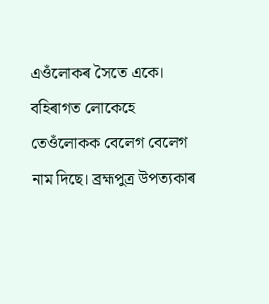এওঁলোকৰ সৈতে একে। বহিৰাগত লোকেহে তেওঁলোকক বেলেগ বেলেগ নাম দিছে। ব্ৰহ্মপুত্ৰ উপত্যকাৰ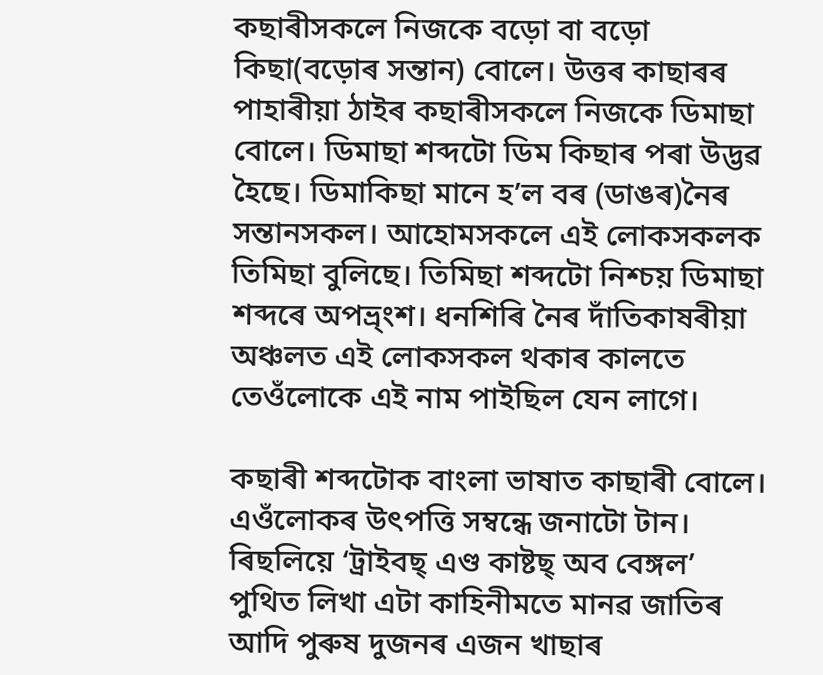কছাৰীসকলে নিজকে বড়ো বা বড়ো কিছা(বড়োৰ সন্তান) বোলে। উত্তৰ কাছাৰৰ পাহাৰীয়া ঠাইৰ কছাৰীসকলে নিজকে ডিমাছা বোলে। ডিমাছা শব্দটো ডিম কিছাৰ পৰা উদ্ভৱ হৈছে। ডিমাকিছা মানে হ’ল বৰ (ডাঙৰ)নৈৰ সন্তানসকল। আহোমসকলে এই লোকসকলক তিমিছা বুলিছে। তিমিছা শব্দটো নিশ্চয় ডিমাছা শব্দৰে অপভ্ৰ্ংশ। ধনশিৰি নৈৰ দাঁতিকাষৰীয়া অঞ্চলত এই লোকসকল থকাৰ কালতে তেওঁলোকে এই নাম পাইছিল যেন লাগে।

কছাৰী শব্দটোক বাংলা ভাষাত কাছাৰী বোলে। এওঁলোকৰ উৎপত্তি সম্বন্ধে জনাটো টান। ৰিছলিয়ে ‘ট্ৰাইবছ্‌ এণ্ড কাষ্টছ্‌ অব বেঙ্গল’ পুথিত লিখা এটা কাহিনীমতে মানৱ জাতিৰ আদি পুৰুষ দুজনৰ এজন খাছাৰ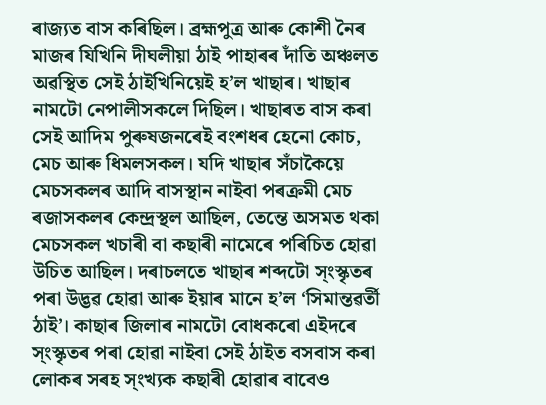ৰাজ্যত বাস কৰিছিল। ব্ৰহ্মপুত্ৰ আৰু কোশী নৈৰ মাজৰ যিখিনি দীঘলীয়া ঠাই পাহাৰৰ দাঁতি অঞ্চলত অৱস্থিত সেই ঠাইখিনিয়েই হ’ল খাছাৰ। খাছাৰ নামটো নেপালীসকলে দিছিল। খাছাৰত বাস কৰা সেই আদিম পুৰুষজনৰেই বংশধৰ হেনো কোচ, মেচ আৰু ধিমলসকল। যদি খাছাৰ সঁচাকৈয়ে মেচসকলৰ আদি বাসস্থান নাইবা পৰক্ৰমী মেচ ৰজাসকলৰ কেন্দ্ৰস্থল আছিল, তেন্তে অসমত থকা মেচসকল খচাৰী বা কছাৰী নামেৰে পৰিচিত হোৱা উচিত আছিল। দৰাচলতে খাছাৰ শব্দটো স্ংস্কৃতৰ পৰা উদ্ভৱ হোৱা আৰু ইয়াৰ মানে হ’ল ‘সিমান্তৱৰ্তী ঠাই’। কাছাৰ জিলাৰ নামটো বোধকৰো এইদৰে স্ংস্কৃতৰ পৰা হোৱা নাইবা সেই ঠাইত বসবাস কৰা লোকৰ সৰহ স্ংখ্যক কছাৰী হোৱাৰ বাবেও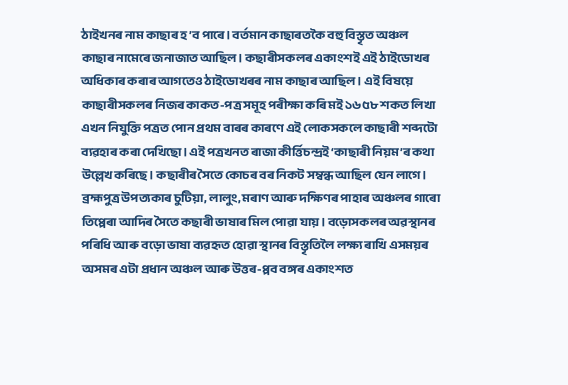ঠাইখনৰ নাম কাছাৰ হ’ব পাৰে। বৰ্তমান কাছাৰতকৈ বহু বিস্তৃত অঞ্চল কাছাৰ নামেৰে জনাজাত আছিল। কছাৰীসকলৰ একাংশই এই ঠাইডোখৰ অধিকাৰ কৰাৰ আগতেও ঠাইডোখৰৰ নাম কাছাৰ আছিল। এই বিষয়ে কাছাৰীসকলৰ নিজৰ কাকত-পত্ৰ সমূহ পৰীক্ষা কৰি মই ১৬৫৮ শকত লিখা এখন নিযুক্তি পত্ৰত পোন প্ৰথম বাৰৰ কাৰণে এই লোকসকলে কাছাৰী শব্দটো ব্যৱহাৰ কৰা দেখিছো। এই পত্ৰখনত ৰাজা কীৰ্ত্তিচন্দ্ৰই ‘কাছাৰী নিয়ম’ৰ কথা উল্লেখ কৰিছে। কছাৰীৰ সৈতে কোচৰ বৰ নিকট সম্বন্ধ আছিল যেন লাগে। ব্ৰহ্মপুত্ৰ উপত্যকাৰ চুটিয়া, লালুং, মৰাণ আৰু দক্ষিণৰ পাহাৰ অঞ্চলৰ গাৰো তিপ্পেৰা আদিৰ সৈতে কছাৰী ভাষাৰ মিল পোৱা যায়। বড়োসকলৰ অৱস্থানৰ পৰিধি আৰু বড়ো ভাষা ব্যৱহৃত হোৱা স্থানৰ বিস্তৃতিলৈ লক্ষ্য ৰাখি এসময়ৰ অসমৰ এটা প্ৰধান অঞ্চল আৰু উত্তৰ-প্পব বঙ্গৰ একাংশত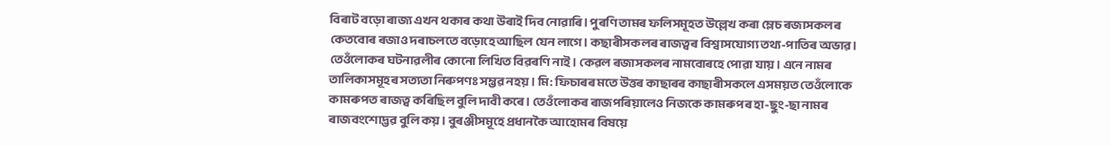বিৰাট বড়ো ৰাজ্য এখন থকাৰ কথা উৰাই দিব নোৱাৰি। পুৰণি তামৰ ফলিসমূহত উল্লেখ কৰা ম্লেচ ৰজাসকলৰ কেতবোৰ ৰজাও দৰাচলতে বড়োহে আছিল যেন লাগে। কছাৰীসকলৰ ৰাজত্বৰ বিশ্বাসযোগ্য তথ্য-পাতিৰ অভাৱ। তেওঁলোকৰ ঘটনাৱলীৰ কোনো লিখিত বিৱৰণি নাই। কেৱল ৰজাসকলৰ নামবোৰহে পোৱা যায়। এনে নামৰ তালিকাসমূহৰ সত্যতা নিৰুপণঃ সম্ভৱ নহয়। মি: ফিচাৰৰ মতে উত্তৰ কাছাৰৰ কাছাৰীসকলে এসময়ত তেওঁলোকে কামৰুপত ৰাজত্ব কৰিছিল বুলি দাবী কৰে। তেওঁলোকৰ ৰাজপৰিয়ালেও নিজকে কামৰুপৰ হা-ছুং-ছা নামৰ ৰাজবংশোদ্ভৱ বুলি কয়। বুৰঞ্জীসমূহে প্ৰধানকৈ আহোমৰ বিষয়ে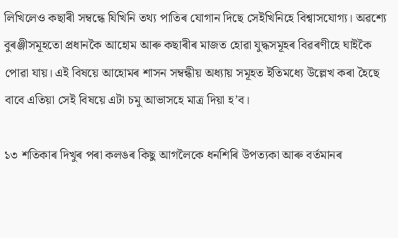লিখিলেও কছাৰী সম্বন্ধে যিখিনি তথ্য পাতিৰ যোগান দিছে সেইখিনিহে বিশ্বাসযোগ্য। অৱশ্যে বুৰঞ্জীসমূহতো প্ৰধানকৈ আহোম আৰু কছাৰীৰ মাজত হোৱা যুদ্ধসমূহৰ বিৱৰণীহে ঘাইকৈ পোৱা যায়। এই বিষয়ে আহোমৰ শাসন সম্বন্ধীয় অধ্যায় সমূহত ইতিমধ্যে উল্লেখ কৰা হৈছে বাবে এতিয়া সেই বিষয়ে এটা চমু আভাসহে মাত্ৰ দিয়া হ’ব।

১৩ শতিকাৰ দিখুৰ পৰা কলঙৰ কিছু আগলৈকে ধনশিৰি উপত্যকা আৰু বৰ্তমানৰ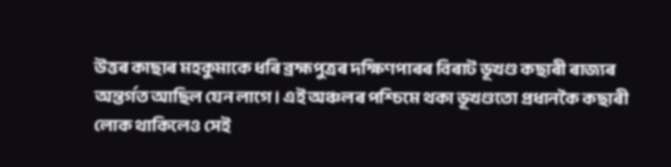উত্তৰ কাছাৰ মহকুমাকে ধৰি ব্ৰহ্মপুত্ৰৰ দক্ষিণপাৰৰ বিৰাট ভূখণ্ড কছাৰী ৰাজ্যৰ অন্তৰ্গত আছিল যেন লাগে। এই অঞ্চলৰ পশ্চিমে থকা ভূখণ্ডতো প্ৰধানকৈ কছাৰী লোক থাকিলেও সেই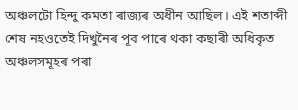অঞ্চলটো হিন্দু কমতা ৰাজ্যৰ অধীন আছিল। এই শতাব্দী শেষ নহওতেই দিখুনৈৰ পূব পাৰে থকা কছাৰী অধিকৃত অঞ্চলসমূহৰ পৰা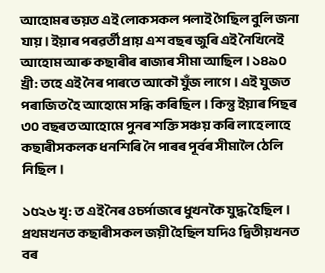আহোমৰ ভয়ত এই লোকসকল পলাই গৈছিল বুলি জনা যায়। ইয়াৰ পৰৱৰ্তী প্ৰায় এশ বছৰ জুৰি এই নৈখিনেই আহোম আৰু কছাৰীৰ ৰাজ্যৰ সীমা আছিল। ১৪৯০ খ্ৰী: তহে এই নৈৰ পাৰতে আকৌ যুঁজ লাগে। এই যুজত পৰাজিত হৈ আহোমে সন্ধি কৰিছিল। কিন্তু ইয়াৰ পিছৰ ৩০ বছৰত আহোমে পুনৰ শক্তি সঞ্চয় কৰি লাহে লাহে কছাৰীসকলক ধনশিৰি নৈ পাৰৰ পূৰ্বৰ সীমালৈ ঠেলি নিছিল।

১৫২৬ খৃ: ত এই নৈৰ ওচৰ্পাজৰে ধুখনকৈ যুদ্ধ হৈছিল। প্ৰথমখনত কছাৰীসকল জয়ী হৈছিল যদিও দ্বিতীয়খনত বৰ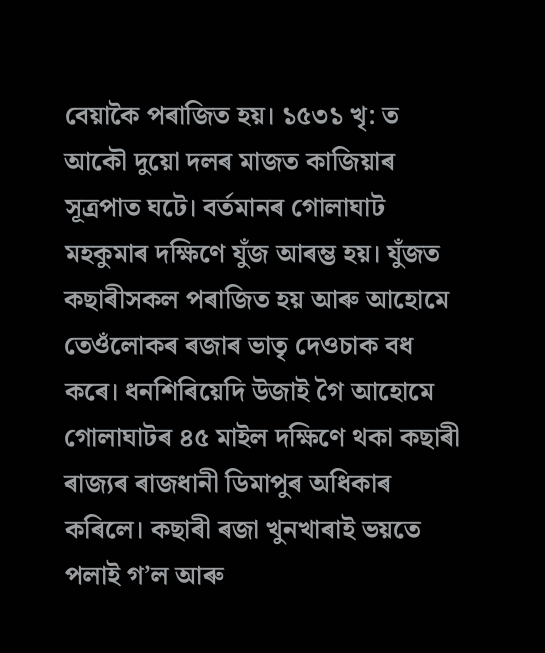বেয়াকৈ পৰাজিত হয়। ১৫৩১ খৃ: ত আকৌ দুয়ো দলৰ মাজত কাজিয়াৰ সূত্ৰপাত ঘটে। বৰ্তমানৰ গোলাঘাট মহকুমাৰ দক্ষিণে যুঁজ আৰম্ভ হয়। যুঁজত কছাৰীসকল পৰাজিত হয় আৰু আহোমে তেওঁলোকৰ ৰজাৰ ভাতৃ দেওচাক বধ কৰে। ধনশিৰিয়েদি উজাই গৈ আহোমে গোলাঘাটৰ ৪৫ মাইল দক্ষিণে থকা কছাৰী ৰাজ্যৰ ৰাজধানী ডিমাপুৰ অধিকাৰ কৰিলে। কছাৰী ৰজা খুনখাৰাই ভয়তে পলাই গ’ল আৰু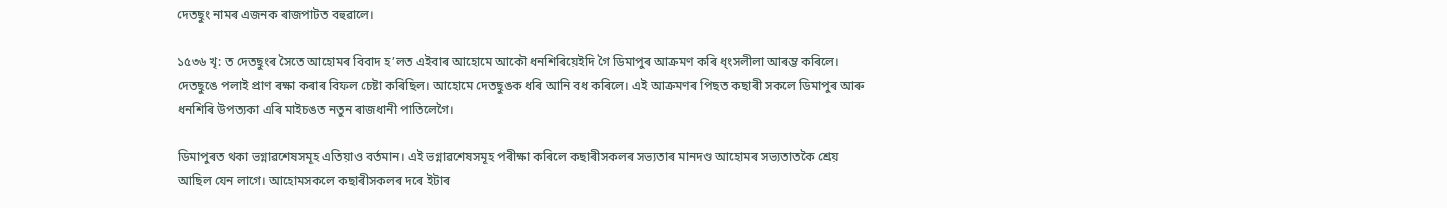দেতছুং নামৰ এজনক ৰাজপাটত বহুৱালে।

১৫৩৬ খৃ: ত দেতছুংৰ সৈতে আহোমৰ বিবাদ হ’লত এইবাৰ আহোমে আকৌ ধনশিৰিয়েইদি গৈ ডিমাপুৰ আক্ৰমণ কৰি ধ্ংসলীলা আৰম্ভ কৰিলে। দেতছুঙে পলাই প্ৰাণ ৰক্ষা কৰাৰ বিফল চেষ্টা কৰিছিল। আহোমে দেতছুঙক ধৰি আনি বধ কৰিলে। এই আক্ৰমণৰ পিছত কছাৰী সকলে ডিমাপুৰ আৰু ধনশিৰি উপত্যকা এৰি মাইচঙত নতুন ৰাজধানী পাতিলেগৈ।

ডিমাপুৰত থকা ভগ্নাৱশেষসমূহ এতিয়াও বৰ্তমান। এই ভগ্নাৱশেষসমূহ পৰীক্ষা কৰিলে কছাৰীসকলৰ সভ্যতাৰ মানদণ্ড আহোমৰ সভ্যতাতকৈ শ্ৰেয় আছিল যেন লাগে। আহোমসকলে কছাৰীসকলৰ দৰে ইটাৰ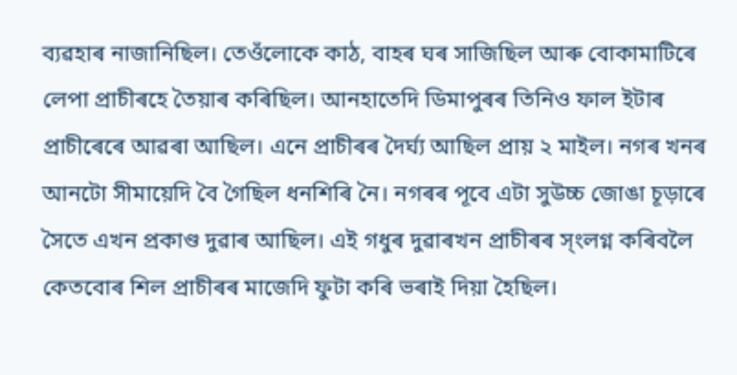ব্যৱহাৰ নাজানিছিল। তেওঁলোকে কাঠ, বাহৰ ঘৰ সাজিছিল আৰু বোকামাটিৰে লেপা প্ৰাচীৰহে তৈয়াৰ কৰিছিল। আনহাতেদি ডিমাপুৰৰ তিনিও ফাল ইটাৰ প্ৰাচীৰেৰে আৱৰা আছিল। এনে প্ৰাচীৰৰ দৈৰ্ঘ্য আছিল প্ৰায় ২ মাইল। নগৰ খনৰ আনটো সীমায়েদি বৈ গৈছিল ধনশিৰি নৈ। নগৰৰ পূবে এটা সুউচ্চ জোঙা চূড়াৰে সৈতে এখন প্ৰকাণ্ড দুৱাৰ আছিল। এই গধুৰ দুৱাৰখন প্ৰাচীৰৰ স্ংলগ্ন কৰিবলৈ কেতবোৰ শিল প্ৰাচীৰৰ মাজেদি ফুটা কৰি ভৰাই দিয়া হৈছিল।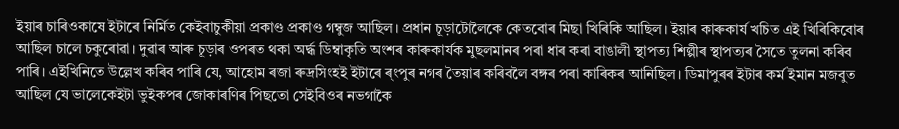ইয়াৰ চাৰিওকাষে ইটাৰে নিৰ্মিত কেইবাচুকীয়া প্ৰকাণ্ড প্ৰকাণ্ড গম্বুজ আছিল। প্ৰধান চূড়াটোলৈকে কেতবোৰ মিছা খিৰিকি আছিল। ইয়াৰ কাৰুকাৰ্য খচিত এই খিৰিকিবোৰ আছিল চালে চকুৰোৱা। দুৱাৰ আৰু চূড়াৰ ওপৰত থকা অৰ্দ্ধ ডিম্বাকৃতি অংশৰ কাৰুকাৰ্যক মুছলমানৰ পৰা ধাৰ কৰা বাঙালী স্থাপত্য শিল্পীৰ স্থাপত্যৰ সৈতে তুলনা কৰিব পাৰি। এইখিনিতে উল্লেখ কৰিব পাৰি যে, আহোম ৰজা ৰুদ্ৰসিংহই ইটাৰে ৰ্ংপুৰ নগৰ তৈয়াৰ কৰিবলৈ বঙ্গৰ পৰা কাৰিকৰ আনিছিল। ডিমাপুৰৰ ইটাৰ কৰ্ম ইমান মজবুত আছিল যে ভালেকেইটা ভুইকপৰ জোকাৰণিৰ পিছতো সেইবিওৰ নভগাকৈ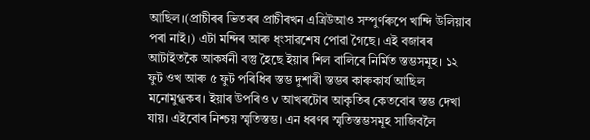আছিল।(প্ৰাচীৰৰ ভিতৰৰ প্ৰাচীৰখন এত্ৰিউআও সম্পুৰ্ণৰুপে খান্দি উলিয়াব পৰা নাই।) এটা মন্দিৰ আৰু ধ্ংসাৱশেষ পোৱা গৈছে। এই বজাৰৰ আটাইতকৈ আকৰ্ষনী বস্তু হৈছে ইয়াৰ শিল বালিৰে নিৰ্মিত স্তম্ভসমূহ। ১২ ফুট ওখ আৰু ৫ ফুট পৰিধিৰ স্তম্ভ দুশাৰী স্তম্ভৰ কাৰুকাৰ্য আছিল মনোমুগ্ধকৰ। ইয়াৰ উপৰিও v আখৰটোৰ আকৃতিৰ কেতবোৰ স্তম্ভ দেখা যায়। এইবোৰ নিশ্চয় স্মৃতিস্তম্ভ। এন ধৰণৰ স্মৃতিস্তম্ভসমূহ সাজিবলৈ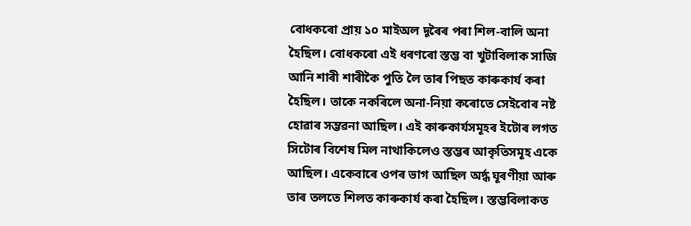বোধকৰো প্ৰায় ১০ মাইঅল দূৰৈৰ পৰা শিল-বালি অনা হৈছিল। বোধকৰো এই ধৰণৰো স্তম্ভ বা খুটাবিলাক সাজি আনি শাৰী শাৰীকৈ পুতি লৈ তাৰ পিছত কাৰুকাৰ্য কৰা  হৈছিল। তাকে নকৰিলে অনা-নিয়া কৰোতে সেইবোৰ নষ্ট হোৱাৰ সম্ভৱনা আছিল। এই কাৰুকাৰ্যসমূহৰ ইটোৰ লগত সিটোৰ বিশেষ মিল নাথাকিলেও স্তম্ভৰ আকৃতিসমূহ একে আছিল। একেবাৰে ওপৰ ভাগ আছিল অৰ্দ্ধ ঘূৰণীয়া আৰু তাৰ তলতে শিলত কাৰুকাৰ্য কৰা হৈছিল। স্তম্ভবিলাকত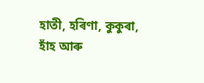হাতী, হৰিণা, কুকুৰা, হাঁহ আৰু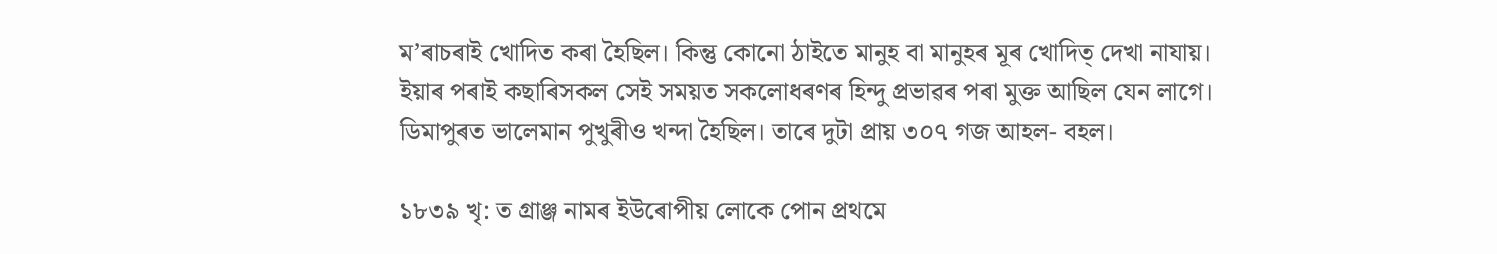ম’ৰাচৰাই খোদিত কৰা হৈছিল। কিন্তু কোনো ঠাইতে মানুহ বা মানুহৰ মূৰ খোদিত্ দেখা নাযায়। ইয়াৰ পৰাই কছাৰিসকল সেই সময়ত সকলোধৰণৰ হিন্দু প্ৰভাৱৰ পৰা মুক্ত আছিল যেন লাগে। ডিমাপুৰত ভালেমান পুখুৰীও খন্দা হৈছিল। তাৰে দুটা প্ৰায় ৩০৭ গজ আহল- বহল।

১৮৩৯ খৃ: ত গ্ৰাঞ্জ নামৰ ইউৰোপীয় লোকে পোন প্ৰথমে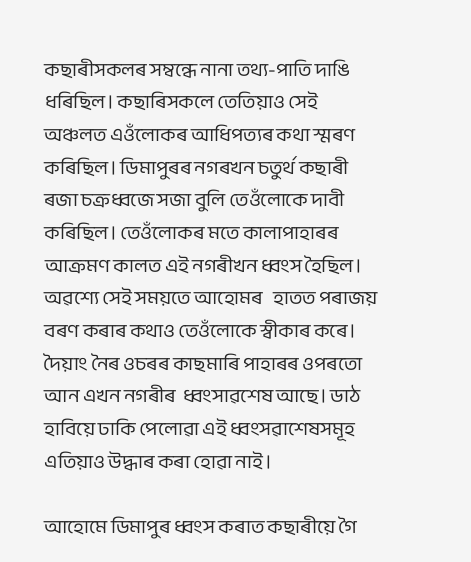কছাৰীসকলৰ সম্বন্ধে নানা তথ্য-পাতি দাঙি ধৰিছিল। কছাৰিসকলে তেতিয়াও সেই অঞ্চলত এওঁলোকৰ আধিপত্যৰ কথা স্মৰণ কৰিছিল। ডিমাপুৰৰ নগৰখন চতুৰ্থ কছাৰী ৰজা চক্ৰধ্বজে সজা বুলি তেওঁলোকে দাবী কৰিছিল। তেওঁলোকৰ মতে কালাপাহাৰৰ আক্ৰমণ কালত এই নগৰীখন ধ্বংস হৈছিল। অৱশ্যে সেই সময়তে আহোমৰ   হাতত পৰাজয় বৰণ কৰাৰ কথাও তেওঁলোকে স্বীকাৰ কৰে। দৈয়াং নৈৰ ওচৰৰ কাছমাৰি পাহাৰৰ ওপৰতো আন এখন নগৰীৰ  ধ্বংসাৱশেষ আছে। ডাঠ হাবিয়ে ঢাকি পেলোৱা এই ধ্বংসৱাশেষসমূহ এতিয়াও উদ্ধাৰ কৰা হোৱা নাই।

আহোমে ডিমাপুৰ ধ্বংস কৰাত কছাৰীয়ে গৈ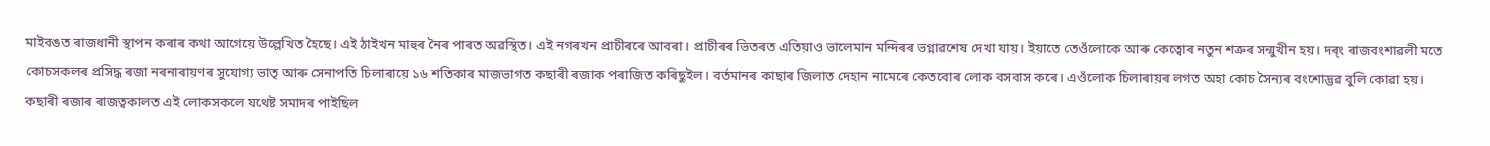মাইবঙত ৰাজধানী স্থাপন কৰাৰ কথা আগেয়ে উল্লেখিত হৈছে। এই ঠাইখন মাহুৰ নৈৰ পাৰত অৱস্থিত। এই নগৰখন প্ৰাচীৰৰে আবৰা। প্ৰাচীৰৰ ভিতৰত এতিয়াও ভালেমান মন্দিৰৰ ভগ্নাৱশেষ দেখা যায়। ইয়াতে তেওঁলোকে আৰু কেত্বোৰ নতুন শত্ৰুৰ সন্মুখীন হয়। দৰ্ং ৰাজবংশাৱলী মতে কোচসকলৰ প্ৰসিদ্ধ ৰজা নৰনাৰায়ণৰ সুযোগ্য ভাতৃ আৰু সেনাপতি চিলাৰায়ে ১৬ শতিকাৰ মাজভাগত কছাৰী ৰজাক পৰাজিত কৰিছুইল। বৰ্তমানৰ কাছাৰ জিলাত দেহান নামেৰে কেতবোৰ লোক বসবাস কৰে। এওঁলোক চিলাৰায়ৰ লগত অহা কোচ সৈন্যৰ বংশোদ্ভৱ বুলি কোৱা হয়। কছাৰী ৰজাৰ ৰাজত্বকালত এই লোকসকলে যথেষ্ট সমাদৰ পাইছিল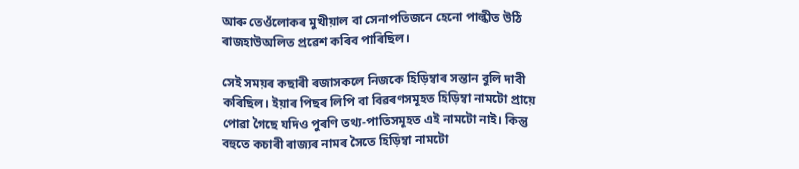আৰু তেওঁলোকৰ মুখীয়াল বা সেনাপতিজনে হেনো পাল্কীত উঠি ৰাজহাউঅলিত প্ৰৱেশ কৰিব পাৰিছিল।

সেই সময়ৰ কছাৰী ৰজাসকলে নিজকে হিড়িম্বাৰ সন্তান বুলি দাবী কৰিছিল। ইয়াৰ পিছৰ লিপি বা বিৱৰণসমূহত হিড়িম্বা নামটো প্ৰায়ে পোৱা গৈছে যদিও পুৰণি তথ্য-পাতিসমূহত এই নামটো নাই। কিন্তু বহুতে কচাৰী ৰাজ্যৰ নামৰ সৈতে হিড়িম্বা নামটো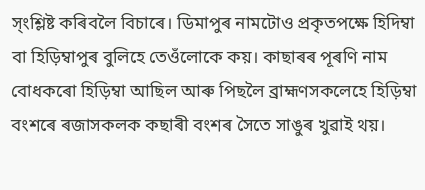স্ংশ্লিষ্ট কৰিবলৈ বিচাৰে। ডিমাপুৰ নামটোও প্ৰকৃতপক্ষে হিদিম্বা বা হিড়িম্বাপুৰ বুলিহে তেওঁলোকে কয়। কাছাৰৰ পূৰণি নাম বোধকৰো হিড়িম্বা আছিল আৰু পিছলৈ ব্ৰাহ্মণসকলেহে হিড়িম্বা বংশৰে ৰজাসকলক কছাৰী বংশৰ সৈতে সাঙুৰ খুৱাই থয়।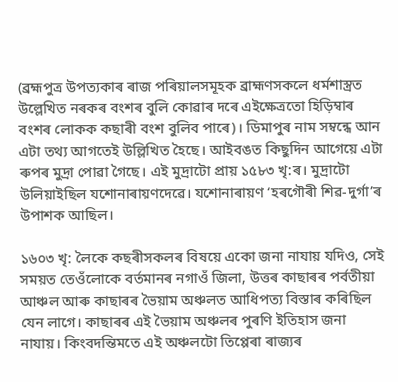(ব্ৰহ্মপুত্ৰ উপত্যকাৰ ৰাজ পৰিয়ালসমূহক ব্ৰাহ্মণসকলে ধৰ্মশাস্ত্ৰত উল্লেখিত নৰকৰ বংশৰ বুলি কোৱাৰ দৰে এইক্ষেত্ৰতো হিড়িম্বাৰ বংশৰ লোকক কছাৰী বংশ বুলিব পাৰে)। ডিমাপুৰ নাম সম্বন্ধে আন এটা তথ্য আগতেই উল্লিখিত হৈছে। আইবঙত কিছুদিন আগেয়ে এটা ৰুপৰ মুদ্ৰা পোৱা গৈছে। এই মুদ্ৰাটো প্ৰায় ১৫৮৩ খৃ:ৰ। মুদ্ৰাটো উলিয়াইছিল যশোনাৰায়ণদেৱে। যশোনাৰায়ণ ‘হৰগৌৰী শিৱ-দুৰ্গা’ৰ উপাশক আছিল।

১৬০৩ খৃ: লৈকে কছৰীসকলৰ বিষয়ে একো জনা নাযায় যদিও, সেই সময়ত তেওঁলোকে বৰ্তমানৰ নগাওঁ জিলা, উত্তৰ কাছাৰৰ পৰ্বতীয়া আঞ্চল আৰু কাছাৰৰ ভৈয়াম অঞ্চলত আধিপত্য বিস্তাৰ কৰিছিল যেন লাগে। কাছাৰৰ এই ভৈয়াম অঞ্চলৰ পুৰণি ইতিহাস জনা নাযায়। কিংবদন্তিমতে এই অঞ্চলটো তিপ্পেৰা ৰাজ্যৰ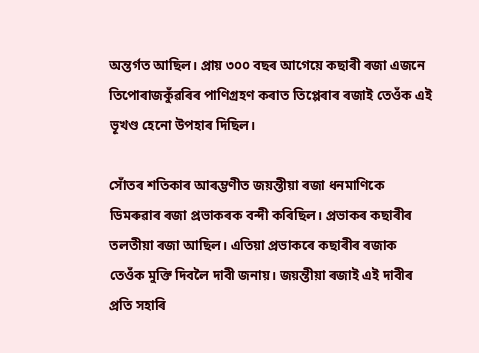অন্তৰ্গত আছিল। প্ৰায় ৩০০ বছৰ আগেয়ে কছাৰী ৰজা এজনে তিপোৰাজকুঁৱৰিৰ পাণিগ্ৰহণ কৰাত তিপ্পেৰাৰ ৰজাই তেওঁক এই ভূখণ্ড হেনো উপহাৰ দিছিল।

সোঁতৰ শতিকাৰ আৰম্ভণীত জয়ন্তীয়া ৰজা ধনমাণিকে ডিমৰুৱাৰ ৰজা প্ৰভাকৰক বন্দী কৰিছিল। প্ৰভাকৰ কছাৰীৰ তলতীয়া ৰজা আছিল। এতিয়া প্ৰভাকৰে কছাৰীৰ ৰজাক তেওঁক মুক্তি দিবলৈ দাবী জনায়। জয়ন্তীয়া ৰজাই এই দাবীৰ প্ৰতি সহাৰি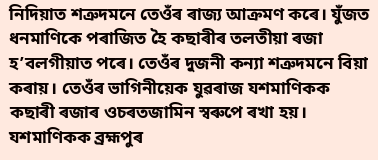নিদিয়াত শত্ৰুদমনে তেওঁৰ ৰাজ্য আক্ৰমণ কৰে। যুঁজত ধনমাণিকে পৰাজিত হৈ কছাৰীৰ তলতীয়া ৰজা হ’বলগীয়াত পৰে। তেওঁৰ দুজনী কন্যা শত্ৰুদমনে বিয়া কৰায়। তেওঁৰ ভাগিনীয়েক যুৱৰাজ যশমাণিকক কছাৰী ৰজাৰ ওচৰতজামিন স্বৰুপে ৰখা হয়। যশমাণিকক ব্ৰহ্মপুৰ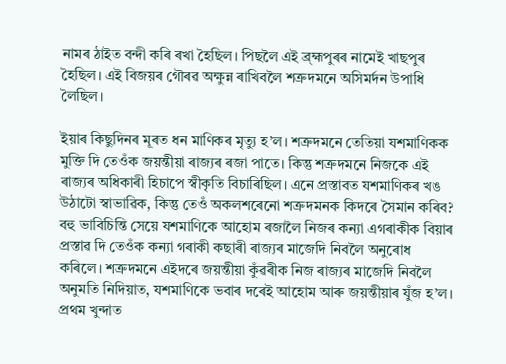নামৰ ঠাইত বন্দী কৰি ৰখা হৈছিল। পিছলৈ এই ব্ৰ্হ্মপুৰৰ নামেই খাছপুৰ হৈছিল। এই বিজয়ৰ গৌৰৱ অক্ষুন্ন ৰাখিবলৈ শত্ৰুদমনে অসিমৰ্দন উপাধি লৈছিল।

ইয়াৰ কিছুদিনৰ মূৰত ধন মাণিকৰ মৃত্যু হ’ল। শত্ৰুদমনে তেতিয়া যশমাণিকক মুক্তি দি তেওঁক জয়ন্তীয়া ৰাজ্যৰ ৰজা পাতে। কিন্তু শত্ৰুদমনে নিজকে এই ৰাজ্যৰ অধিকাৰী হিচাপে স্বীকৃতি বিচাৰিছিল। এনে প্ৰস্তাবত যশমাণিকৰ খঙ উঠাটো স্বাভাৱিক, কিন্তু তেওঁ অকলশৰেনো শত্ৰুদমনক কিদৰে সৈমান কৰিব? বহু ভাবিচিন্তি সেয়ে যশমাণিকে আহোম ৰজালৈ নিজৰ কন্যা এগৰাকীক বিয়াৰ প্ৰস্তাৱ দি তেওঁক কন্যা গৰাকী কছাৰী ৰাজ্যৰ মাজেদি নিবলৈ অনুৰোধ কৰিলে। শত্ৰুদমনে এইদৰে জয়ন্তীয়া কুঁৱৰীক নিজ ৰাজ্যৰ মাজেদি নিবলৈ অনুমতি নিদিয়াত, যশমাণিকে ভবাৰ দৰেই আহোম আৰু জয়ন্তীয়াৰ যুঁজ হ’ল। প্ৰথম খুন্দাত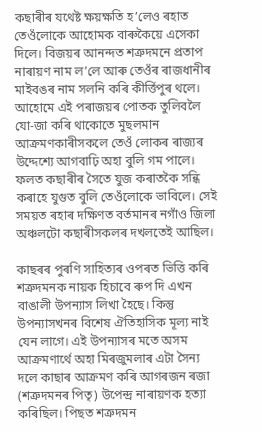কছাৰীৰ যথেষ্ট ক্ষয়ক্ষতি হ’লেও ৰহাত তেওঁলোকে আহোমক বাৰুকৈয়ে এসেকা দিলে। বিজয়ৰ আনন্দত শত্ৰুদমনে প্ৰতাপ নাৰায়ণ নাম ল’লে আৰু তেওঁৰ ৰাজধানীৰ মাইবঙৰ নাম সলনি কৰি কীৰ্ত্তিপুৰ থলে। আহোমে এই পৰাজয়ৰ পোতক তুলিবলৈ যো-জা কৰি থাকোতে মুছলমান আক্ৰমণকাৰীসকলে তেওঁ লোকৰ ৰাজ্যৰ উদ্দেশ্যে আগবাঢ়ি অহা বুলি গম পালে। ফলত কছাৰীৰ সৈতে যুজ কৰাতকৈ সন্ধি কৰাহে যুগুত বুলি তেওঁলোকে ভাবিলে। সেই সময়ত ৰহাৰ দক্ষিণত বৰ্তমানৰ নগাঁও জিলা অঞ্চলটো কছাৰীসকলৰ দখলতেই আছিল।

কাছৰৰ পুৰণি সাহিত্যৰ ওপৰত ভিত্তি কৰি শত্ৰুদমনক নায়ক হিচাবে ৰুপ দি এখন বাঙালী উপন্যাস লিখা হৈছে। কিন্তু উপন্যাসখনৰ বিশেষ ঐতিহাসিক মূল্য নাই যেন লাগে। এই উপন্যাসৰ মতে অসম আক্ৰমণাৰ্থে অহা মিৰজুমলাৰ এটা সৈন্য দলে কাছাৰ আক্ৰমণ কৰি আগৰজন ৰজা (শত্ৰুদমনৰ পিতৃ) উপেন্দ্ৰ নাৰায়ণক হত্যা কৰিছিল। পিছত শত্ৰুদমন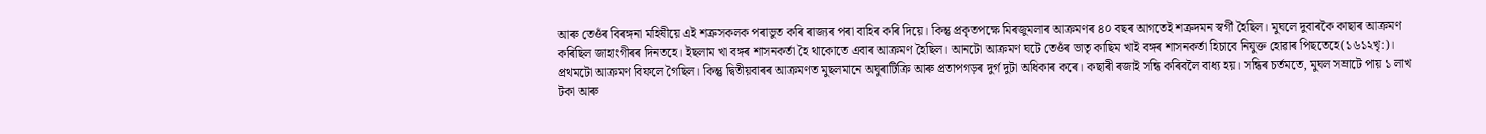আৰু তেওঁৰ বিৰঙ্গনা মহিষীয়ে এই শত্ৰুসকলক পৰাভুত কৰি ৰাজ্যৰ পৰা বাহিৰ কৰি দিয়ে। কিন্তু প্ৰকৃতপক্ষে মিৰজুমলাৰ আক্ৰমণৰ ৪০ বছৰ আগতেই শত্ৰুদমন স্বৰ্গী হৈছিল। মুঘলে দুবাৰকৈ কাছাৰ আক্ৰমণ কৰিছিল জাহাংগীৰৰ দিনতহে। ইছলাম খা বঙ্গৰ শাসনকৰ্তা হৈ থাকোতে এবাৰ আক্ৰমণ হৈছিল। আনটো আক্ৰমণ ঘটে তেওঁৰ ভাতৃ কাছিম খাই বঙ্গৰ শাসনকৰ্তা হিচাবে নিযুক্ত হোৱাৰ পিছতেহে(১৬১২খৃ:)। প্ৰথমটো আক্ৰমণ বিফলে গৈছিল। কিন্তু দ্বিতীয়বাৰৰ আক্ৰমণত মুছলমানে অঘুৰাটিক্ৰি আৰু প্ৰতাপগড়ৰ দুৰ্গ দুটা অধিকাৰ কৰে। কছাৰী ৰজাই সন্ধি কৰিবলৈ বাধ্য হয়। সন্ধিৰ চৰ্তমতে, মুঘল সম্ৰাটে পায় ১ লাখ টকা আৰু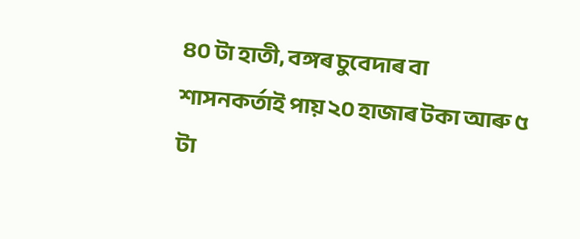৪০ টা হাতী, বঙ্গৰ চুবেদাৰ বা শাসনকৰ্তাই পায় ২০ হাজাৰ টকা আৰু ৫ টা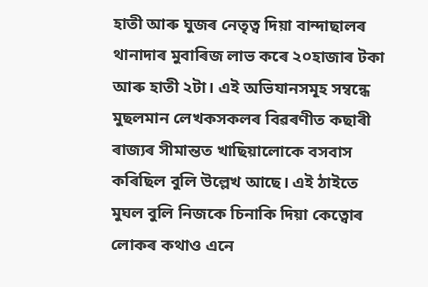হাতী আৰু ঘুজৰ নেতৃত্ব দিয়া বান্দাছালৰ থানাদাৰ মুবাৰিজ লাভ কৰে ২০হাজাৰ টকা আৰু হাতী ২টা। এই অভিযানসমূহ সম্বন্ধে মুছলমান লেখকসকলৰ বিৱৰণীত কছাৰী ৰাজ্যৰ সীমান্তত খাছিয়ালোকে বসবাস কৰিছিল বুলি উল্লেখ আছে। এই ঠাইতে মুঘল বুলি নিজকে চিনাকি দিয়া কেত্বোৰ লোকৰ কথাও এনে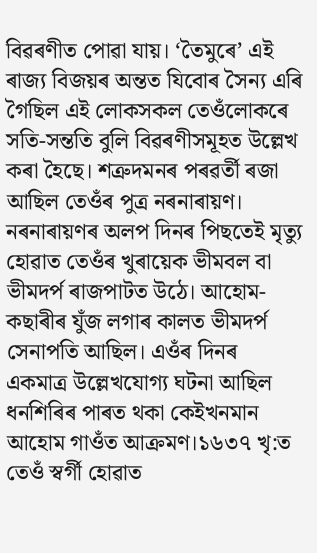বিৱৰণীত পোৱা যায়। ‘তৈমুৰে’ এই ৰাজ্য বিজয়ৰ অন্তত যিবোৰ সৈন্য এৰি গৈছিল এই লোকসকল তেওঁলোকৰে সতি-সন্ততি বুলি বিৱৰণীসমূহত উল্লেখ কৰা হৈছে। শত্ৰুদমনৰ পৰৱৰ্তী ৰজা আছিল তেওঁৰ পুত্ৰ নৰনাৰায়ণ। নৰনাৰায়ণৰ অলপ দিনৰ পিছতেই মৃত্যু হোৱাত তেওঁৰ খুৰায়েক ভীমবল বা ভীমদৰ্প ৰাজপাটত উঠে। আহোম-কছাৰীৰ যুঁজ লগাৰ কালত ভীমদৰ্প সেনাপতি আছিল। এওঁৰ দিনৰ একমাত্ৰ উল্লেখযোগ্য ঘটনা আছিল ধনশিৰিৰ পাৰত থকা কেইখনমান আহোম গাওঁত আক্ৰমণ।১৬৩৭ খৃ:ত তেওঁ স্বৰ্গী হোৱাত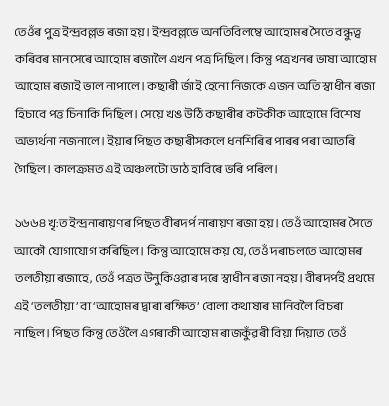তেওঁৰ পুত্ৰ ইন্দ্ৰবল্লভ ৰজা হয়। ইন্দ্ৰবল্লভে অনতিবিলম্বে আহোমৰ সৈতে বন্ধুত্ব কৰিবৰ মানসেৰে আহোম ৰজালৈ এখন পত্ৰ দিছিল। কিন্তু পত্ৰখনৰ ভাষা আহোম আহোম ৰজাই ভাল নাপালে। কছাৰী ৰ্জাই হেনো নিজকে এজন অতি স্বাধীন ৰজা হিচাবে পত্ত চিনাকি দিছিল। সেয়ে খঙ উঠি কছাৰীৰ কটকীক আহোমে বিশেষ অভ্যৰ্থনা নজনালে। ইয়াৰ পিছত কছাৰীসকলে ধনশিৰিৰ পাৰৰ পৰা আতৰি গৈছিল। কালক্ৰমত এই অঞ্চলটো ডাঠ হাবিৰে ভৰি পৰিল।

১৬৬৪ খৃ:ত ইন্দ্ৰনাৰায়ণৰ পিছত বীৰদৰ্প নাৰায়ণ ৰজা হয়। তেওঁ আহোমৰ সৈতে আকৌ যোগাযোগ কৰিছিল। কিন্তু আহোমে কয় যে, তেওঁ দৰাচলতে আহোমৰ তলতীয়া ৰজাহে, তেওঁ পত্ৰত উনুকিওৱাৰ দৰে স্বাধীন ৰজা নহয়। বীৰদৰ্পই প্ৰথমে এই ‘তলতীয়া’ বা ‘আহোমৰ দ্বাৰা ৰক্ষিত’ বোলা কথাষাৰ মানিবলৈ বিচৰা নাছিল। পিছত কিন্তু তেওঁলৈ এগৰাকী আহোম ৰাজকুঁৱৰী বিয়া দিয়াত তেওঁ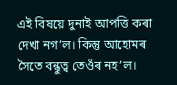এই বিষয়ে দুনাই আপত্তি কৰা দেখা নগ’ল। কিন্তু আহোমৰ সৈতে বন্ধুত্ব তেওঁৰ নহ’ল।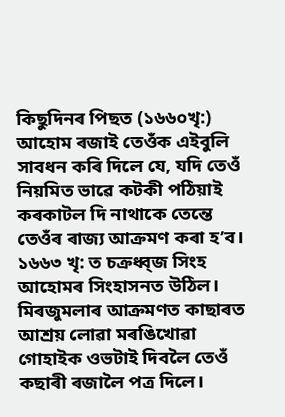কিছুদিনৰ পিছত (১৬৬০খৃ:) আহোম ৰজাই তেওঁক এইবুলি সাবধন কৰি দিলে যে, যদি তেওঁ নিয়মিত ভাৱে কটকী পঠিয়াই কৰকাটল দি নাথাকে তেন্তে তেওঁৰ ৰাজ্য আক্ৰমণ কৰা হ’ব। ১৬৬৩ খৃ: ত চক্ৰধ্ব্জ সিংহ আহোমৰ সিংহাসনত উঠিল। মিৰজুমলাৰ আক্ৰমণত কাছাৰত আশ্ৰয় লোৱা মৰঙিখোৱা গোহাইক ওভটাই দিবলৈ তেওঁ কছাৰী ৰজালৈ পত্ৰ দিলে।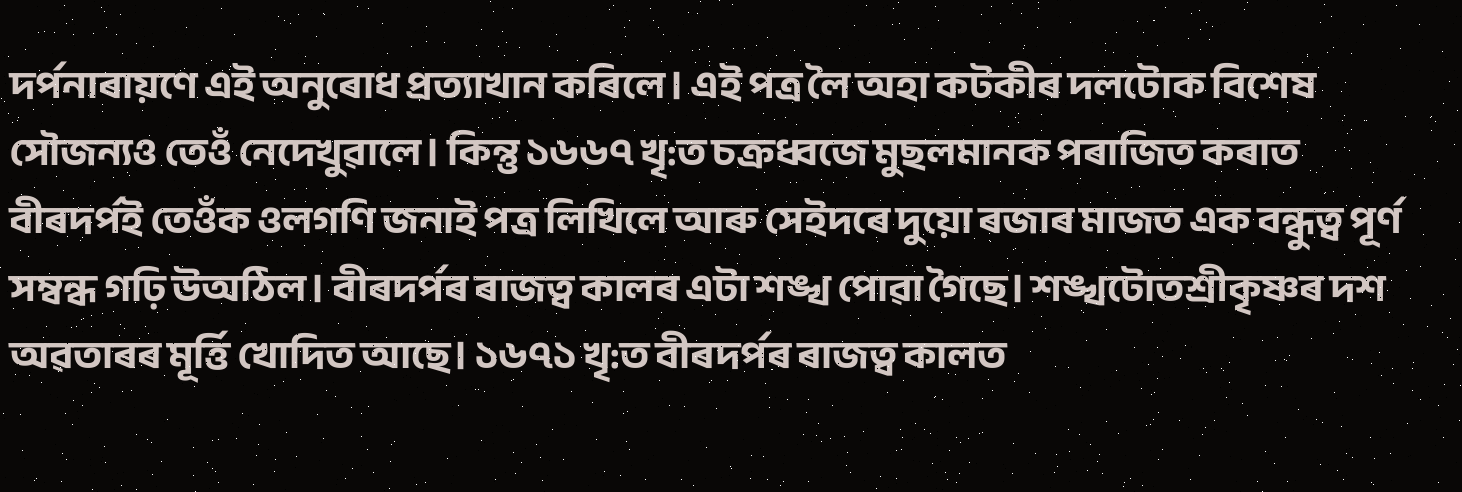দৰ্পনাৰায়ণে এই অনুৰোধ প্ৰত্যাখান কৰিলে। এই পত্ৰ লৈ অহা কটকীৰ দলটোক বিশেষ সৌজন্যও তেওঁ নেদেখুৱালে। কিন্তু ১৬৬৭ খৃ:ত চক্ৰধ্বজে মুছলমানক পৰাজিত কৰাত বীৰদৰ্পই তেওঁক ওলগণি জনাই পত্ৰ লিখিলে আৰু সেইদৰে দুয়ো ৰজাৰ মাজত এক বন্ধুত্ব পূৰ্ণ সম্বন্ধ গঢ়ি উঅঠিল। বীৰদৰ্পৰ ৰাজত্ব কালৰ এটা শঙ্খ পোৱা গৈছে। শঙ্খটোতশ্ৰীকৃষ্ণৰ দশ অৱতাৰৰ মূৰ্ত্তি খোদিত আছে। ১৬৭১ খৃ:ত বীৰদৰ্পৰ ৰাজত্ব কালত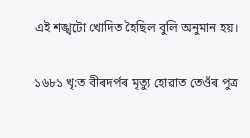এই শঙ্খটো খোদিত হৈছিল বুলি অনুমান হয়।

১৬৮১ খৃ:ত বীৰদৰ্পৰ মৃত্যু হোৱাত তেওঁৰ পুত্ৰ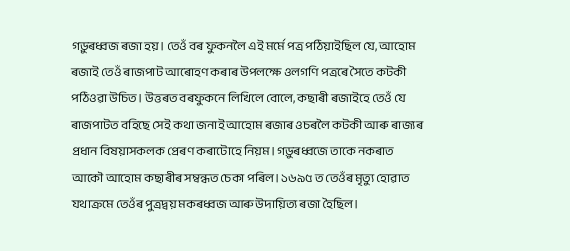গড়ুৰধ্বজ ৰজা হয়। তেওঁ বৰ ফুকনলৈ এই মৰ্মে পত্ৰ পঠিয়াইছিল যে, আহোম ৰজাই তেওঁ ৰাজপাট আৰোহণ কৰাৰ উপলক্ষে ওলগণি পত্ৰৰে সৈতে কটকী পঠিওৱা উচিত। উত্তৰত বৰফুকনে লিখিলে বোলে, কছাৰী ৰজাইহে তেওঁ যে ৰাজপাটত বহিছে সেই কথা জনাই আহোম ৰজাৰ ওচৰলৈ কটকী আৰু ৰাজ্যৰ প্ৰধান বিষয়াসকলক প্ৰেৰণ কৰাটোহে নিয়ম। গড়ুৰধ্বজে তাকে নকৰাত আকৌ আহোম কছাৰীৰ সম্বন্ধত চেকা পৰিল। ১৬৯৫ ত তেওঁৰ মৃত্যু হোৱাত যথাক্ৰমে তেওঁৰ পুত্ৰদ্বয় মকৰধ্বজ আৰু উদায়িত্য ৰজা হৈছিল।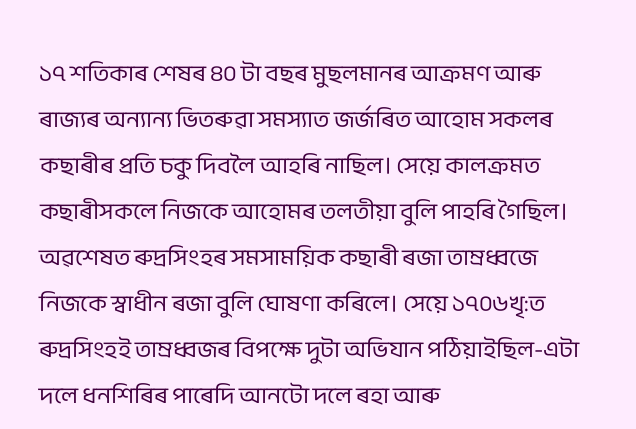১৭ শতিকাৰ শেষৰ ৪০ টা বছৰ মুছলমানৰ আক্ৰমণ আৰু ৰাজ্যৰ অন্যান্য ভিতৰুৱা সমস্যাত জৰ্জৰিত আহোম সকলৰ কছাৰীৰ প্ৰতি চকু দিবলৈ আহৰি নাছিল। সেয়ে কালক্ৰমত কছাৰীসকলে নিজকে আহোমৰ তলতীয়া বুলি পাহৰি গৈছিল। অৱশেষত ৰুদ্ৰসিংহৰ সমসাময়িক কছাৰী ৰজা তাম্ৰধ্বজে নিজকে স্বাধীন ৰজা বুলি ঘোষণা কৰিলে। সেয়ে ১৭০৬খৃ:ত ৰুদ্ৰসিংহই তাম্ৰধ্বজৰ বিপক্ষে দুটা অভিযান পঠিয়াইছিল-এটা দলে ধনশিৰিৰ পাৰেদি আনটো দলে ৰহা আৰু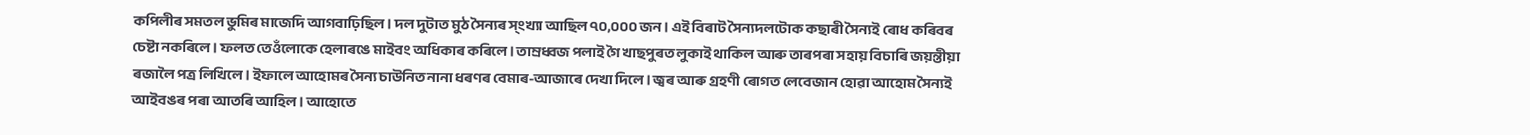কপিলীৰ সমতল ভুমিৰ মাজেদি আগবাঢ়িছিল। দল দুটাত মুঠ সৈন্যৰ স্ংখ্যা আছিল ৭০,০০০ জন। এই বিৰাট সৈন্যদলটোক কছাৰী সৈন্যই ৰোধ কৰিবৰ চেষ্টা নকৰিলে। ফলত তেওঁলোকে হেলাৰঙে মাইবং অধিকাৰ কৰিলে। তাম্ৰধ্বজ পলাই গৈ খাছপুৰত লুকাই থাকিল আৰু তাৰপৰা সহায় বিচাৰি জয়ন্তীয়া ৰজালৈ পত্ৰ লিখিলে। ইফালে আহোমৰ সৈন্য চাউনিত নানা ধৰণৰ বেমাৰ-আজাৰে দেখা দিলে। জ্বৰ আৰু গ্ৰহণী ৰোগত লেবেজান হোৱা আহোম সৈন্যই আইবঙৰ পৰা আতৰি আহিল। আহোতে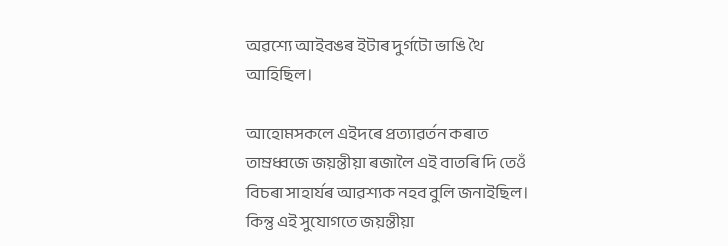অৱশ্যে আইবঙৰ ইটাৰ দুৰ্গটো ভাঙি থৈ আহিছিল।

আহোমসকলে এইদৰে প্ৰত্যাৱৰ্তন কৰাত তাম্ৰধ্বজে জয়ন্তীয়া ৰজালৈ এই বাতৰি দি তেওঁ বিচৰা সাহাৰ্যৰ আৱশ্যক নহব বুলি জনাইছিল। কিন্তু এই সুযোগতে জয়ন্তীয়া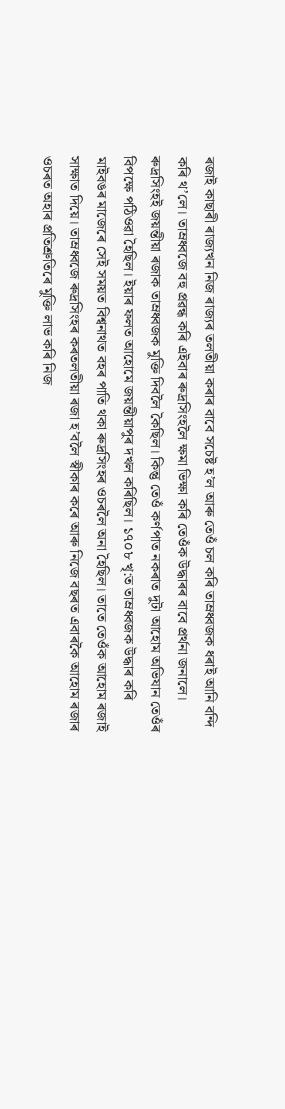ৰজাই কাছাৰী ৰাজ্যখন নিজ ৰাজ্যৰ তলতীয়া কৰাৰ বাবে সচেষ্ট হ’ল আৰু তেওঁ চল কৰি তাম্ৰধ্বজক ধৰাই আনি বন্দি কৰি থ’লে। তাম্ৰধ্বজে বহু প্ৰৱন্ধ কৰি এইবাৰ ৰুদ্ৰসিংহলৈ ক্ষমা ভিক্ষা কৰি তেওঁক উদ্ধাৰৰ বাবে প্ৰৰ্থনা জনালে। ৰুদ্ৰসিংহই জয়ন্তীয়া ৰজাক তাম্ৰধ্বজক মুক্তি দিবলৈ কৈছিল। কিন্তু তেওঁ কৰ্ণপাত নকৰাত দুটা আহোম অভিযান তেওঁৰ বিপক্ষে পঠিওৱা হৈছিল। ইয়াৰ ফলত আহোমে জয়ন্তীয়াপুৰ দখল কৰিছিল। ১৭০৮ খৃ:ত তাম্ৰধ্বজক উদ্ধাৰ কৰি মাইবঙৰ মাজেৰে সেই সময়ত বিশ্বনাথত বহৰ পাতি থকা ৰুদ্ৰসিংহৰ ওচৰলৈ অনা হৈছিল। তাতে তেওঁক আহোম ৰজাই সাক্ষাত দিয়ে। তাম্ৰধ্বজে ৰুদ্ৰসিংহৰ কৰতলতীয়া ৰজা হ’বলৈ স্বীকাৰ কৰে আৰু নিজে বছৰত এবাৰকৈ আহোম ৰজাৰ ওচৰত অহাৰ প্ৰতিশ্ৰুতিৰে মুক্তি লাভ কৰি নিজ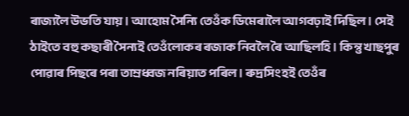ৰাজ্যলৈ উভতি যায়। আহোম সৈন্যি তেওঁক ডিমেৰালৈ আগবঢ়াই দিছিল। সেই ঠাইতে বহু কছাৰী সৈন্যই তেওঁলোকৰ ৰজাক নিবলৈ ৰৈ আছিলহি। কিন্তু খাছপুৰ পোৱাৰ পিছৰে পৰা তাম্ৰধ্বজ নৰিয়াত পৰিল। ৰুদ্ৰসিংহই তেওঁৰ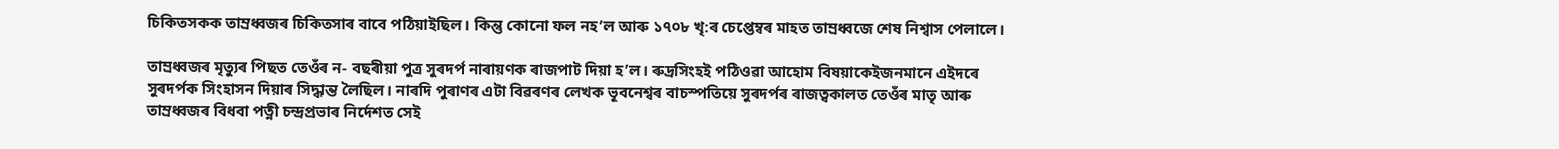চিকিতসকক তাম্ৰধ্বজৰ চিকিতসাৰ বাবে পঠিয়াইছিল। কিন্তু কোনো ফল নহ’ল আৰু ১৭০৮ খৃ:ৰ চেপ্তেম্বৰ মাহত তাম্ৰধ্বজে শেষ নিশ্বাস পেলালে।

তাম্ৰধ্বজৰ মৃত্যুৰ পিছত তেওঁৰ ন- বছৰীয়া পুত্ৰ সুৰদৰ্প নাৰায়ণক ৰাজপাট দিয়া হ’ল। ৰুদ্ৰসিংহই পঠিওৱা আহোম বিষয়াকেইজনমানে এইদৰে সুৰদৰ্পক সিংহাসন দিয়াৰ সিদ্ধান্ত লৈছিল। নাৰদি পুৰাণৰ এটা বিৱৰণৰ লেখক ভূবনেশ্বৰ বাচস্পতিয়ে সুৰদৰ্পৰ ৰাজত্বকালত তেওঁৰ মাতৃ আৰু তাম্ৰধ্বজৰ বিধবা পত্নী চন্দ্ৰপ্ৰভাৰ নিৰ্দেশত সেই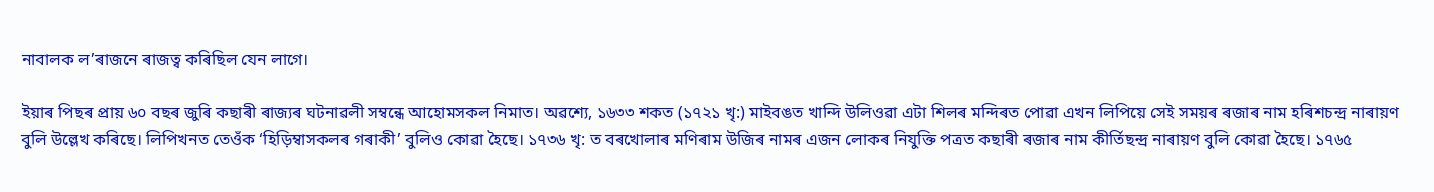নাবালক ল’ৰাজনে ৰাজত্ব কৰিছিল যেন লাগে।

ইয়াৰ পিছৰ প্ৰায় ৬০ বছৰ জুৰি কছাৰী ৰাজ্যৰ ঘটনাৱলী সম্বন্ধে আহোমসকল নিমাত। অৱশ্যে, ১৬৩৩ শকত (১৭২১ খৃ:) মাইবঙত খান্দি উলিওৱা এটা শিলৰ মন্দিৰত পোৱা এখন লিপিয়ে সেই সময়ৰ ৰজাৰ নাম হৰিশচন্দ্ৰ নাৰায়ণ বুলি উল্লেখ কৰিছে। লিপিখনত তেওঁক ‘হিড়িম্বাসকলৰ গৰাকী’ বুলিও কোৱা হৈছে। ১৭৩৬ খৃ: ত বৰখোলাৰ মণিৰাম উজিৰ নামৰ এজন লোকৰ নিযুক্তি পত্ৰত কছাৰী ৰজাৰ নাম কীৰ্তিছন্দ্ৰ নাৰায়ণ বুলি কোৱা হৈছে। ১৭৬৫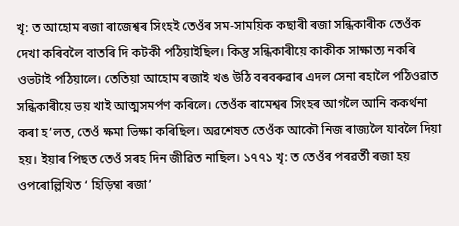খৃ: ত আহোম ৰজা ৰাজেশ্বৰ সিংহই তেওঁৰ সম-সাময়িক কছাৰী ৰজা সন্ধিকাৰীক তেওঁক দেখা কৰিবলৈ বাতৰি দি কটকী পঠিয়াইছিল। কিন্তু সন্ধিকাৰীয়ে কাকীক সাক্ষাত্য নকৰি ওভটাই পঠিয়ালে। তেতিয়া আহোম ৰজাই খঙ উঠি বৰবৰুৱাৰ এদল সেনা ৰহালৈ পঠিওৱাত সন্ধিকাৰীয়ে ভয় খাই আত্মসমৰ্পণ কৰিলে। তেওঁক ৰামেশ্বৰ সিংহৰ আগলৈ আনি ককৰ্থনা কৰা হ’লত, তেওঁ ক্ষমা ভিক্ষা কৰিছিল। অৱশেষত তেওঁক আকৌ নিজ ৰাজ্যলৈ যাবলৈ দিয়া হয়। ইয়াৰ পিছত তেওঁ সৰহ দিন জীৱিত নাছিল। ১৭৭১ খৃ: ত তেওঁৰ পৰৱৰ্তী ৰজা হয় ওপৰোল্লিখিত ‘ হিড়িম্বা ৰজা’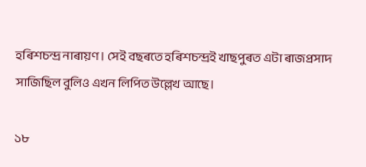হৰিশচন্দ্ৰ নাৰায়ণ। সেই বছৰতে হৰিশচন্দ্ৰই খাছপুৰত এটা ৰাজপ্ৰসাদ সাজিছিল বুলিও এখন লিপিত উল্লেখ আছে।

১৮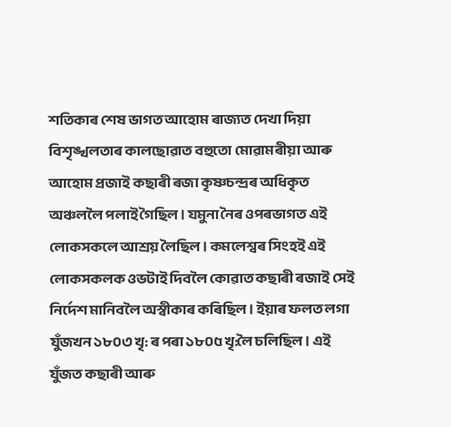শতিকাৰ শেষ ভাগত আহোম ৰাজ্যত দেখা দিয়া বিশৃঙ্খলতাৰ কালছোৱাত বহুতো মোৱামৰীয়া আৰু আহোম প্ৰজাই কছাৰী ৰজা কৃষ্ণচন্দ্ৰৰ অধিকৃত অঞ্চললৈ পলাই গৈছিল। যমুনা নৈৰ ওপৰভাগত এই লোকসকলে আশ্ৰয় লৈছিল। কমলেশ্বৰ সিংহই এই লোকসকলক ওভটাই দিবলৈ কোৱাত কছাৰী ৰজাই সেই নিৰ্দেশ মানিবলৈ অস্বীকাৰ কৰিছিল। ইয়াৰ ফলত লগা যুঁজখন ১৮০৩ খৃ: ৰ পৰা ১৮০৫ খৃ:লৈ চলিছিল। এই যুঁজত কছাৰী আৰু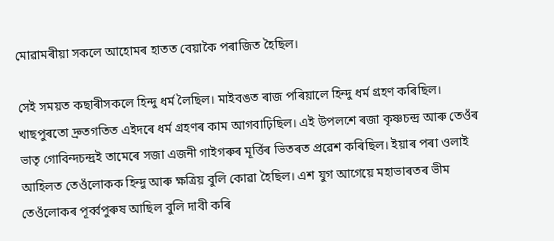মোৱামৰীয়া সকলে আহোমৰ হাতত বেয়াকৈ পৰাজিত হৈছিল।

সেই সময়ত কছাৰীসকলে হিন্দু ধৰ্ম লৈছিল। মাইবঙত ৰাজ পৰিয়ালে হিন্দু ধৰ্ম গ্ৰহণ কৰিছিল। খাছপুৰতো দ্ৰুতগতিত এইদৰে ধৰ্ম গ্ৰহণৰ কাম আগবাঢ়িছিল। এই উপলশে ৰজা কৃষ্ণচন্দ্ৰ আৰু তেওঁৰ ভাতৃ গোবিন্দচন্দ্ৰই তামেৰে সজা এজনী গাইগৰুৰ মূৰ্ত্তিৰ ভিতৰত প্ৰৱেশ কৰিছিল। ইয়াৰ পৰা ওলাই আহিলত তেওঁলোকক হিন্দু আৰু ক্ষত্ৰিয় বুলি কোৱা হৈছিল। এশ যুগ আগেয়ে মহাভাৰতৰ ভীম তেওঁলোকৰ পূৰ্ব্বপুৰুষ আছিল বুলি দাবী কৰি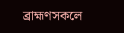ব্ৰাহ্মণসকলে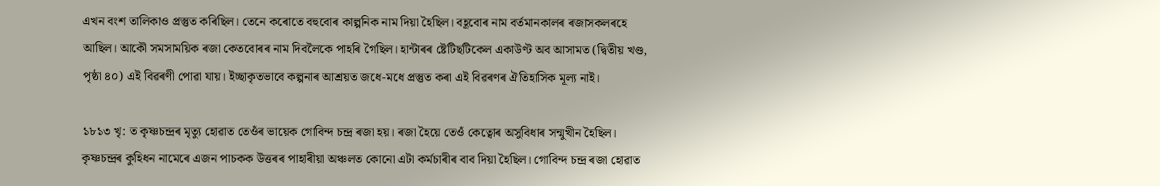এখন বংশ তালিকাও প্ৰস্তুত কৰিছিল। তেনে কৰোতে বহুবোৰ কাল্পনিক নাম দিয়া হৈছিল। বহূবোৰ নাম বৰ্তমানকালৰ ৰজাসকলৰহে আছিল। আকৌ সমসাময়িক ৰজা কেতবোৰৰ নাম দিবলৈকে পাহৰি গৈছিল। হান্টাৰৰ ষ্টেটিছটিকেল একাউণ্ট অব আসামত (দ্বিতীয় খণ্ড, পৃষ্ঠা ৪০) এই বিৱৰণী পোৱা যায়। ইচ্ছাকৃতভাবে কল্পনাৰ আশ্ৰয়ত জধে-মধে প্ৰস্তুত কৰা এই বিৱৰণৰ ঐতিহাসিক মূল্য নাই।

১৮১৩ খৃ: ত কৃষ্ণচন্দ্ৰৰ মৃত্যু হোৱাত তেওঁৰ ভায়েক গোবিন্দ চন্দ্ৰ ৰজা হয়। ৰজা হৈয়ে তেওঁ কেত্বোৰ অসুবিধাৰ সন্মুখীন হৈছিল। কৃষ্ণচন্দ্ৰৰ কুহিধন নামেৰে এজন পাচকক উত্তৰৰ পাহাৰীয়া অঞ্চলত কোনো এটা কৰ্মচাৰীৰ বাব দিয়া হৈছিল। গোবিন্দ চন্দ্ৰ ৰজা হোৱাত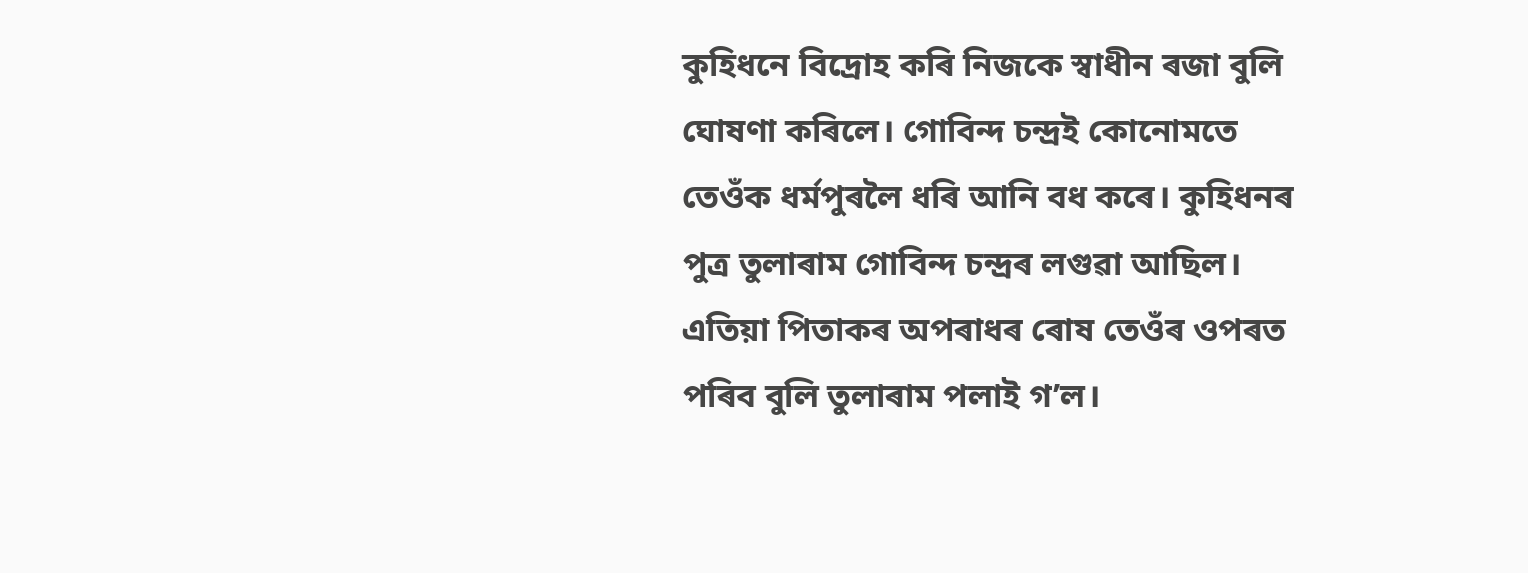কুহিধনে বিদ্ৰোহ কৰি নিজকে স্বাধীন ৰজা বুলি ঘোষণা কৰিলে। গোবিন্দ চন্দ্ৰই কোনোমতে তেওঁক ধৰ্মপুৰলৈ ধৰি আনি বধ কৰে। কুহিধনৰ পুত্ৰ তুলাৰাম গোবিন্দ চন্দ্ৰৰ লগুৱা আছিল। এতিয়া পিতাকৰ অপৰাধৰ ৰোষ তেওঁৰ ওপৰত পৰিব বুলি তুলাৰাম পলাই গ’ল।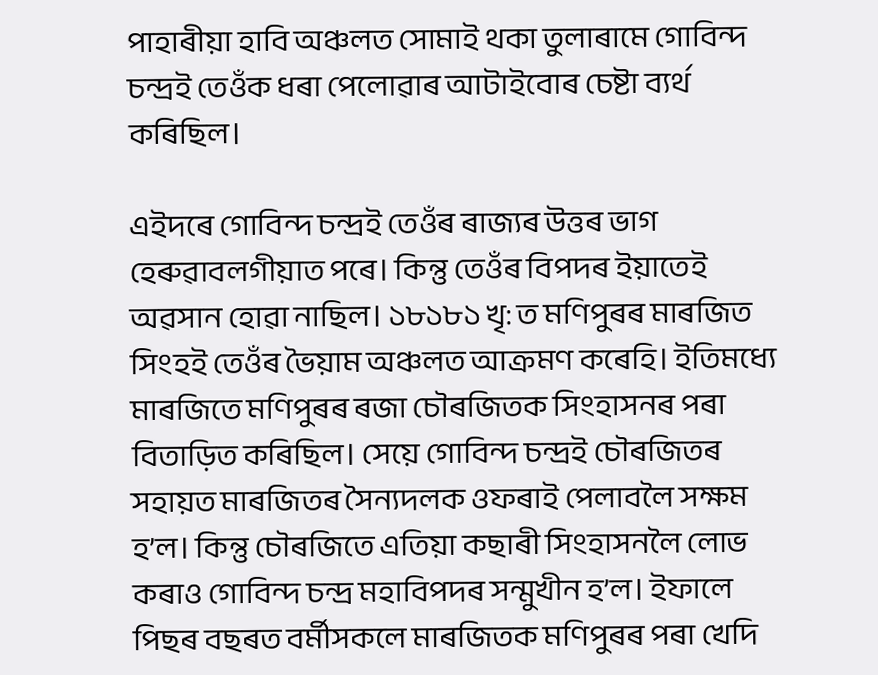পাহাৰীয়া হাবি অঞ্চলত সোমাই থকা তুলাৰামে গোবিন্দ চন্দ্ৰই তেওঁক ধৰা পেলোৱাৰ আটাইবোৰ চেষ্টা ব্যৰ্থ কৰিছিল।

এইদৰে গোবিন্দ চন্দ্ৰই তেওঁৰ ৰাজ্যৰ উত্তৰ ভাগ হেৰুৱাবলগীয়াত পৰে। কিন্তু তেওঁৰ বিপদৰ ইয়াতেই অৱসান হোৱা নাছিল। ১৮১৮১ খৃ: ত মণিপুৰৰ মাৰজিত সিংহই তেওঁৰ ভৈয়াম অঞ্চলত আক্ৰমণ কৰেহি। ইতিমধ্যে মাৰজিতে মণিপুৰৰ ৰজা চৌৰজিতক সিংহাসনৰ পৰা বিতাড়িত কৰিছিল। সেয়ে গোবিন্দ চন্দ্ৰই চৌৰজিতৰ সহায়ত মাৰজিতৰ সৈন্যদলক ওফৰাই পেলাবলৈ সক্ষম হ’ল। কিন্তু চৌৰজিতে এতিয়া কছাৰী সিংহাসনলৈ লোভ কৰাও গোবিন্দ চন্দ্ৰ মহাবিপদৰ সন্মুখীন হ’ল। ইফালে পিছৰ বছৰত বৰ্মীসকলে মাৰজিতক মণিপুৰৰ পৰা খেদি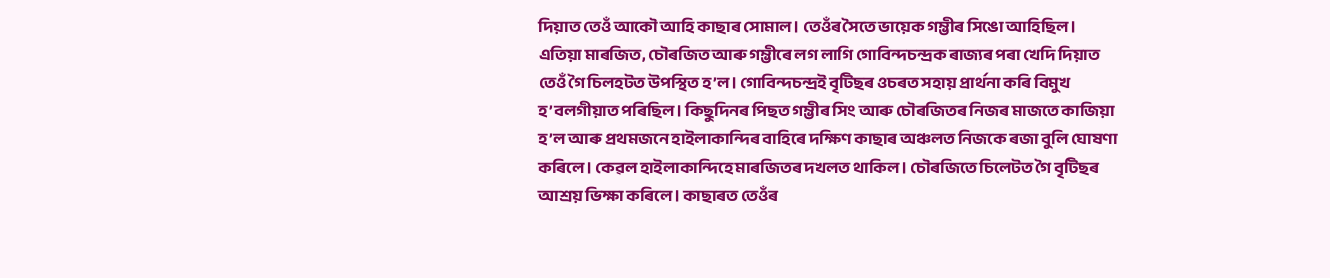দিয়াত তেওঁ আকৌ আহি কাছাৰ সোমাল। তেওঁৰ সৈতে ভায়েক গম্ভীৰ সিঙো আহিছিল। এতিয়া মাৰজিত, চৌৰজিত আৰু গম্ভীৰে লগ লাগি গোবিন্দচন্দ্ৰক ৰাজ্যৰ পৰা খেদি দিয়াত তেওঁ গৈ চিলহটত উপস্থিত হ’ল। গোবিন্দচন্দ্ৰই বৃটিছৰ ওচৰত সহায় প্ৰাৰ্থনা কৰি বিমুখ হ’বলগীয়াত পৰিছিল। কিছুদিনৰ পিছত গম্ভীৰ সিং আৰু চৌৰজিতৰ নিজৰ মাজতে কাজিয়া হ’ল আৰু প্ৰথমজনে হাইলাকান্দিৰ বাহিৰে দক্ষিণ কাছাৰ অঞ্চলত নিজকে ৰজা বুলি ঘোষণা কৰিলে। কেৱল হাইলাকান্দিহে মাৰজিতৰ দখলত থাকিল। চৌৰজিতে চিলেটত গৈ বৃটিছৰ আশ্ৰয় ভিক্ষা কৰিলে। কাছাৰত তেওঁৰ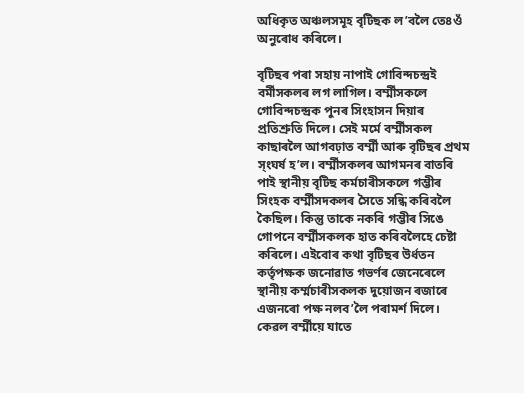অধিকৃত অঞ্চলসমূহ বৃটিছক ল’বলৈ তে৪ওঁ অনুৰোধ কৰিলে।

বৃটিছৰ পৰা সহায় নাপাই গোবিন্দচন্দ্ৰই বৰ্মীসকলৰ লগ লাগিল। বৰ্ম্মীসকলে গোবিন্দচন্দ্ৰক পুনৰ সিংহাসন দিয়াৰ প্ৰতিশ্ৰুতি দিলে। সেই মৰ্মে বৰ্ম্মীসকল কাছাৰলৈ আগবঢ়াত বৰ্ম্মী আৰু বৃটিছৰ প্ৰথম স্ংঘৰ্ষ হ’ল। বৰ্ম্মীসকলৰ আগমনৰ বাতৰি পাই স্থানীয় বৃটিছ কৰ্মচাৰীসকলে গম্ভীৰ সিংহক বৰ্ম্মীসদকলৰ সৈতে সন্ধি কৰিবলৈ কৈছিল। কিন্তু তাকে নকৰি গম্ভীৰ সিঙে গোপনে বৰ্ম্মীসকলক হাত কৰিবলৈহে চেষ্টা কৰিলে। এইবোৰ কথা বৃটিছৰ উৰ্ধতন কৰ্তৃপক্ষক জনোৱাত গভৰ্ণৰ জেনেৰেলে স্থানীয় কৰ্ম্মচাৰীসকলক দুয়োজন ৰজাৰে এজনৰো পক্ষ নলব’লৈ পৰামৰ্শ দিলে। কেৱল বৰ্ম্মীয়ে যাতে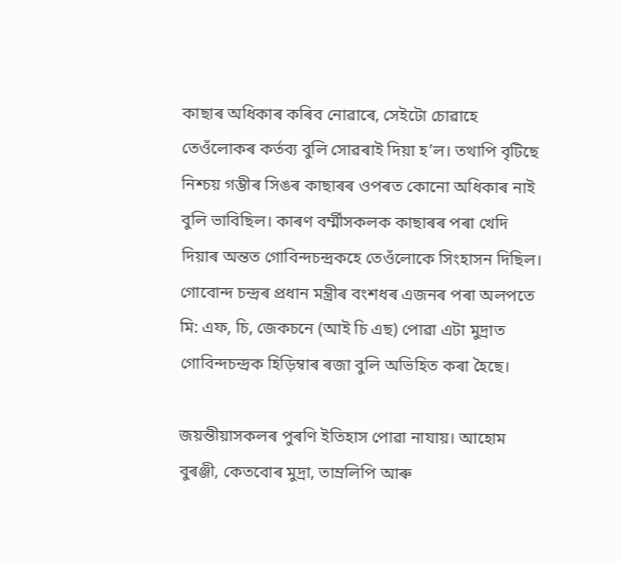কাছাৰ অধিকাৰ কৰিব নোৱাৰে, সেইটো চোৱাহে তেওঁলোকৰ কৰ্তব্য বুলি সোৱৰাই দিয়া হ’ল। তথাপি বৃটিছে নিশ্চয় গম্ভীৰ সিঙৰ কাছাৰৰ ওপৰত কোনো অধিকাৰ নাই বুলি ভাবিছিল। কাৰণ বৰ্ম্মীসকলক কাছাৰৰ পৰা খেদি দিয়াৰ অন্তত গোবিন্দচন্দ্ৰকহে তেওঁলোকে সিংহাসন দিছিল। গোবোন্দ চন্দ্ৰৰ প্ৰধান মন্ত্ৰীৰ বংশধৰ এজনৰ পৰা অলপতে মি: এফ, চি, জেকচনে (আই চি এছ) পোৱা এটা মুদ্ৰাত গোবিন্দচন্দ্ৰক হিড়িম্বাৰ ৰজা বুলি অভিহিত কৰা হৈছে।

জয়ন্তীয়াসকলৰ পুৰণি ইতিহাস পোৱা নাযায়। আহোম বুৰঞ্জী, কেতবোৰ মুদ্ৰা, তাম্ৰলিপি আৰু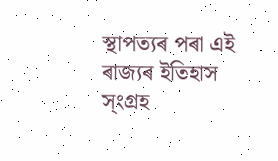স্থাপত্যৰ পৰা এই ৰাজ্যৰ ইতিহাস স্ংগ্ৰহ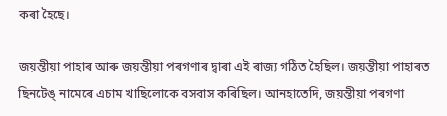কৰা হৈছে।

জয়ন্তীয়া পাহাৰ আৰু জয়ন্তীয়া পৰগণাৰ দ্বাৰা এই ৰাজ্য গঠিত হৈছিল। জয়ন্তীয়া পাহাৰত ছিনটেঙ্‌ নামেৰে এচাম খাছিলোকে বসবাস কৰিছিল। আনহাতেদি, জয়ন্তীয়া পৰগণা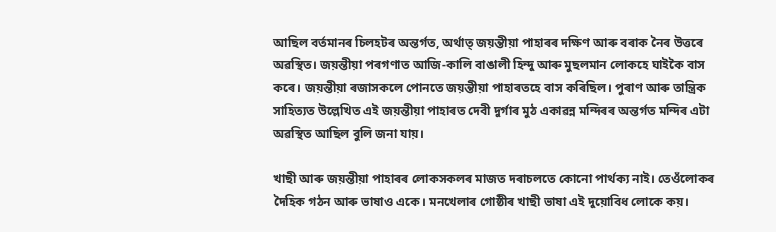আছিল বৰ্তমানৰ চিলহটৰ অন্তৰ্গত, অৰ্থাত্ জয়ন্তীয়া পাহাৰৰ দক্ষিণ আৰু বৰাক নৈৰ উত্তৰে অৱস্থিত। জয়ন্তীয়া পৰগণাত আজি-কালি বাঙালী হিন্দু আৰু মুছলমান লোকহে ঘাইকৈ বাস কৰে। জয়ন্তীয়া ৰজাসকলে পোনতে জয়ন্তীয়া পাহাৰতহে বাস কৰিছিল। পুৰাণ আৰু তান্ত্ৰিক সাহিত্যত উল্লেখিত এই জয়ন্তীয়া পাহাৰত দেবী দুৰ্গাৰ মুঠ একাৱন্ন মন্দিৰৰ অন্তৰ্গত মন্দিৰ এটা অৱস্থিত আছিল বুলি জনা যায়।

খাছী আৰু জয়ন্তীয়া পাহাৰৰ লোকসকলৰ মাজত দৰাচলতে কোনো পাৰ্থক্য নাই। তেওঁলোকৰ দৈহিক গঠন আৰু ভাষাও একে। মনখেলাৰ গোষ্ঠীৰ খাছী ভাষা এই দুয়োবিধ লোকে কয়।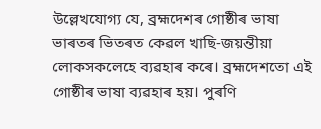উল্লেখযোগ্য যে, ব্ৰহ্মদেশৰ গোষ্ঠীৰ ভাষা ভাৰতৰ ভিতৰত কেৱল খাছি-জয়ন্তীয়া লোকসকলেহে ব্যৱহাৰ কৰে। ব্ৰহ্মদেশতো এই গোষ্ঠীৰ ভাষা ব্যৱহাৰ হয়। পুৰণি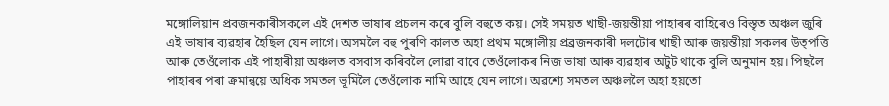মঙ্গোলিয়ান প্ৰবজনকাৰীসকলে এই দেশত ভাষাৰ প্ৰচলন কৰে বুলি বহুতে কয়। সেই সময়ত খাছী-জয়ন্তীয়া পাহাৰৰ বাহিৰেও বিস্তৃত অঞ্চল জুৰি এই ভাষাৰ ব্যৱহাৰ হৈছিল যেন লাগে। অসমলৈ বহু পুৰণি কালত অহা প্ৰথম মঙ্গোলীয় প্ৰব্ৰজনকাৰী দলটোৰ খাছী আৰু জয়ন্তীয়া সকলৰ উত্পত্তি আৰু তেওঁলোক এই পাহাৰীয়া অঞ্চলত বসবাস কৰিবলৈ লোৱা বাবে তেওঁলোকৰ নিজ ভাষা আৰু ব্যৱহাৰ অটুট থাকে বুলি অনুমান হয়। পিছলৈ পাহাৰৰ পৰা ক্ৰমান্বয়ে অধিক সমতল ভূমিলৈ তেওঁলোক নামি আহে যেন লাগে। অৱশ্যে সমতল অঞ্চললৈ অহা হয়তো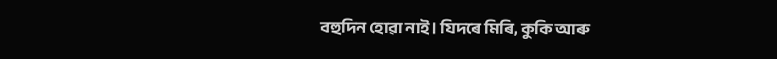বহুদিন হোৱা নাই। যিদৰে মিৰি, কুকি আৰু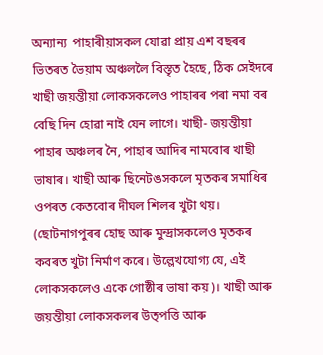অন্যান্য  পাহাৰীয়াসকল যোৱা প্ৰায় এশ বছৰৰ ভিতৰত ভৈয়াম অঞ্চললৈ বিস্তৃত হৈছে, ঠিক সেইদৰে খাছী জয়ন্তীয়া লোকসকলেও পাহাৰৰ পৰা নমা বৰ বেছি দিন হোৱা নাই যেন লাগে। খাছী- জয়ন্তীয়া পাহাৰ অঞ্চলৰ নৈ, পাহাৰ আদিৰ নামবোৰ খাছী ভাষাৰ। খাছী আৰু ছিনেটঙসকলে মৃতকৰ সমাধিৰ ওপৰত কেতবোৰ দীঘল শিলৰ খুটা থয়। (ছোটনাগপুৰৰ হোছ আৰু মুন্দ্ৰাসকলেও মৃতকৰ কবৰত খুটা নিৰ্মাণ কৰে। উল্লেখযোগ্য যে, এই লোকসকলেও একে গোষ্ঠীৰ ভাষা কয়)। খাছী আৰু জয়ন্তীয়া লোকসকলৰ উত্পত্তি আৰু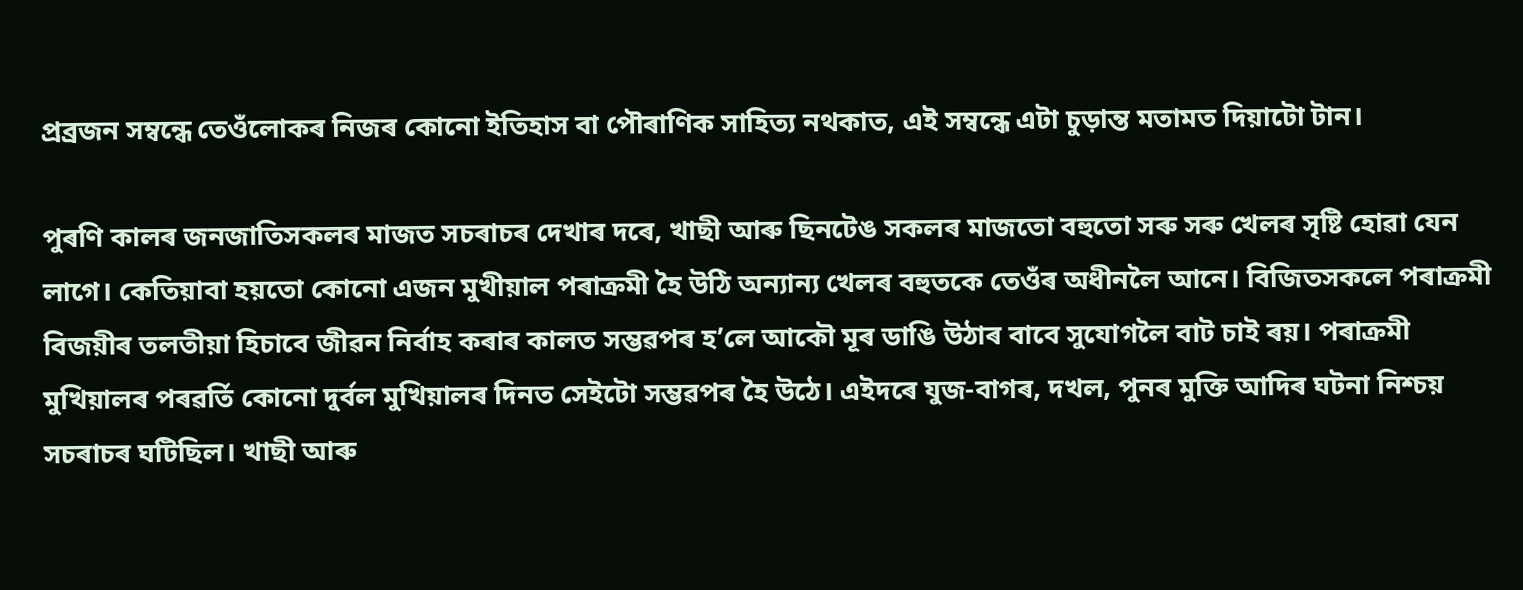প্ৰব্ৰজন সম্বন্ধে তেওঁলোকৰ নিজৰ কোনো ইতিহাস বা পৌৰাণিক সাহিত্য নথকাত, এই সম্বন্ধে এটা চুড়ান্ত মতামত দিয়াটো টান।

পুৰণি কালৰ জনজাতিসকলৰ মাজত সচৰাচৰ দেখাৰ দৰে, খাছী আৰু ছিনটেঙ সকলৰ মাজতো বহুতো সৰু সৰু খেলৰ সৃষ্টি হোৱা যেন লাগে। কেতিয়াবা হয়তো কোনো এজন মুখীয়াল পৰাক্ৰমী হৈ উঠি অন্যান্য খেলৰ বহুতকে তেওঁৰ অধীনলৈ আনে। বিজিতসকলে পৰাক্ৰমী বিজয়ীৰ তলতীয়া হিচাবে জীৱন নিৰ্বাহ কৰাৰ কালত সম্ভৱপৰ হ’লে আকৌ মূৰ ডাঙি উঠাৰ বাবে সুযোগলৈ বাট চাই ৰয়। পৰাক্ৰমী মুখিয়ালৰ পৰৱৰ্তি কোনো দুৰ্বল মুখিয়ালৰ দিনত সেইটো সম্ভৱপৰ হৈ উঠে। এইদৰে যুজ-বাগৰ, দখল, পুনৰ মুক্তি আদিৰ ঘটনা নিশ্চয় সচৰাচৰ ঘটিছিল। খাছী আৰু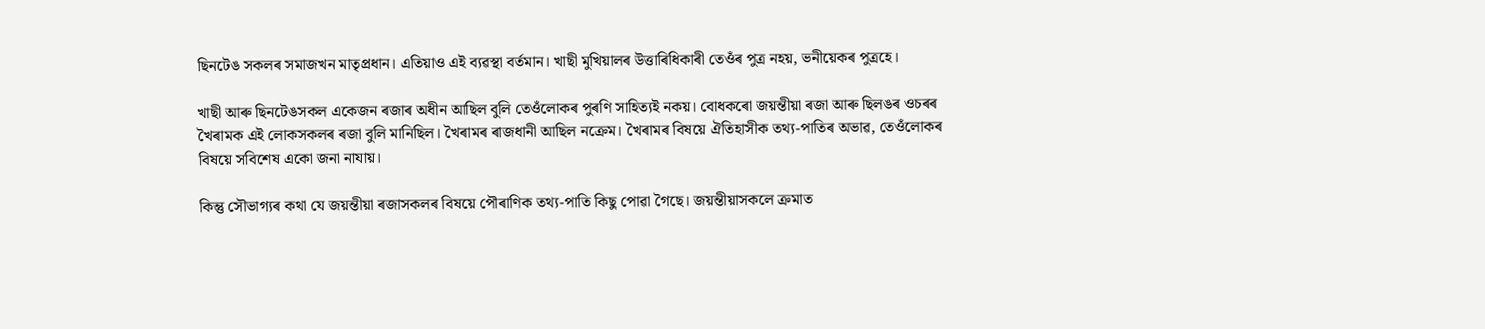ছিনটেঙ সকলৰ সমাজখন মাতৃপ্ৰধান। এতিয়াও এই ব্যৱস্থা বৰ্তমান। খাছী মুখিয়ালৰ উত্তাৰিধিকাৰী তেওঁৰ পুত্ৰ নহয়, ভনীয়েকৰ পুত্ৰহে।

খাছী আৰু ছিনটেঙসকল একেজন ৰজাৰ অধীন আছিল বুলি তেওঁলোকৰ পুৰণি সাহিত্যই নকয়। বোধকৰো জয়ন্তীয়া ৰজা আৰু ছিলঙৰ ওচৰৰ খৈৰামক এই লোকসকলৰ ৰজা বুলি মানিছিল। খৈৰামৰ ৰাজধানী আছিল নক্ৰেম। খৈৰামৰ বিষয়ে ঐতিহাসীক তথ্য-পাতিৰ অভাৱ, তেওঁলোকৰ বিষয়ে সবিশেষ একো জনা নাযায়।

কিন্তু সৌভাগ্যৰ কথা যে জয়ন্তীয়া ৰজাসকলৰ বিষয়ে পৌৰাণিক তথ্য-পাতি কিছু পোৱা গৈছে। জয়ন্তীয়াসকলে ক্ৰমাত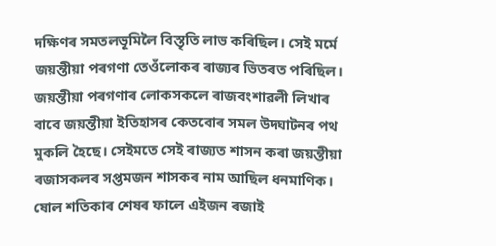দক্ষিণৰ সমতলভূমিলৈ বিস্তৃতি লাভ কৰিছিল। সেই মৰ্মে জয়ন্তীয়া পৰগণা তেওঁলোকৰ ৰাজ্যৰ ভিতৰত পৰিছিল। জয়ন্তীয়া পৰগণাৰ লোকসকলে ৰাজবংশাৱলী লিখাৰ বাবে জয়ন্তীয়া ইতিহাসৰ কেতবোৰ সমল উদ্ঘাটনৰ পথ মুকলি হৈছে। সেইমতে সেই ৰাজ্যত শাসন কৰা জয়ন্তীয়া ৰজাসকলৰ সপ্তমজন শাসকৰ নাম আছিল ধনমাণিক। ষোল শতিকাৰ শেষৰ ফালে এইজন ৰজাই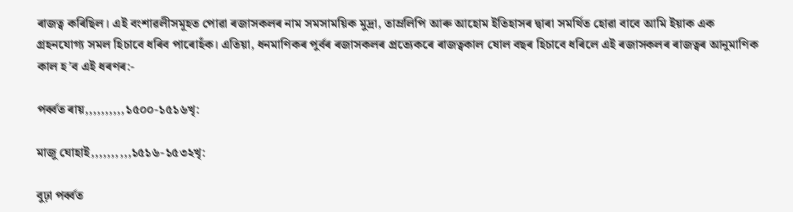ৰাজত্ব কৰিছিল। এই বংশাৱলীসমূহত পোৱা ৰজাসকলৰ নাম সমসাময়িক মুদ্ৰা, তাম্ৰলিপি আৰু আহোম ইতিহাসৰ দ্বাৰা সমৰ্থিত হোৱা বাবে আমি ইয়াক এক গ্ৰহনযোগ্য সমল হিচাবে ধৰিব পাৰোহঁক। এতিয়া, ধনমাণিকৰ পুৰ্বৰ ৰজাসকলৰ প্ৰত্যেকৰে ৰাজত্বকাল ষোল বছৰ হিচাবে ধৰিলে এই ৰজাসকলৰ ৰাজত্বৰ আনুমাণিক কাল হ’ব এই ধৰণৰ:-

পৰ্ব্বত ৰায়,,,,,,,,,,১৫০০-১৫১৬খৃ:

মাজু ঘোহাই,,,,,,,,,,১৫১৬-১৫৩২খৃ:

বুঢ়া পৰ্ব্বত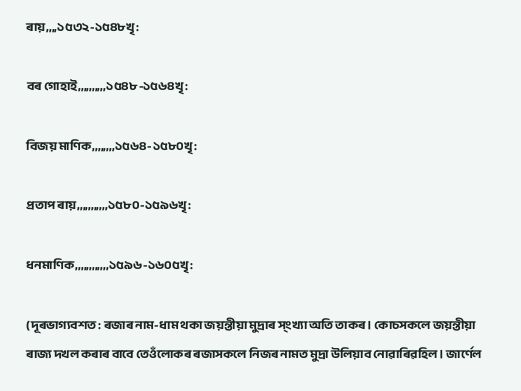ৰায়,,,,১৫৩২-১৫৪৮খৃ:

বৰ গোহাই,,,,,,,,,,১৫৪৮-১৫৬৪খৃ:

বিজয় মাণিক,,,,,,,,১৫৬৪-১৫৮০খৃ:

প্ৰতাপ ৰায়,,,,,,,,,,,১৫৮০-১৫৯৬খৃ:

ধনমাণিক,,,,,,,,,,,,১৫৯৬-১৬০৫খৃ:

(দূৰভাগ্যবশত: ৰজাৰ নাম-ধাম থকা জয়ন্তীয়া মুদ্ৰাৰ স্ংখ্যা অতি তাকৰ। কোচসকলে জয়ন্তীয়া ৰাজ্য দখল কৰাৰ বাবে তেওঁলোকৰ ৰজাসকলে নিজৰ নামত মুদ্ৰা উলিয়াব নোৱাৰিৱহিল। জাৰ্ণেল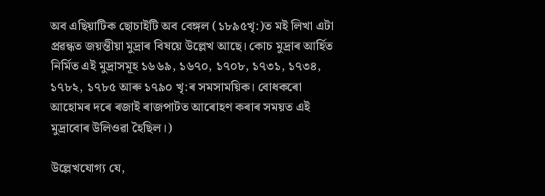অব এছিয়াটিক ছোচাইটি অব বেঙ্গল (১৮৯৫খৃ:)ত মই লিখা এটা প্ৰৱন্ধত জয়ন্তীয়া মুদ্ৰাৰ বিষয়ে উল্লেখ আছে। কোচ মুদ্ৰাৰ আৰ্হিত নিৰ্মিত এই মুদ্ৰাসমূহ ১৬৬৯, ১৬৭০, ১৭০৮, ১৭৩১, ১৭৩৪, ১৭৮২, ১৭৮৫ আৰু ১৭৯০ খৃ:ৰ সমসাময়িক। বোধকৰো আহোমৰ দৰে ৰজাই ৰাজপাটত আৰোহণ কৰাৰ সময়ত এই মুদ্ৰাবোৰ উলিওৱা হৈছিল।)

উল্লেখযোগ্য যে,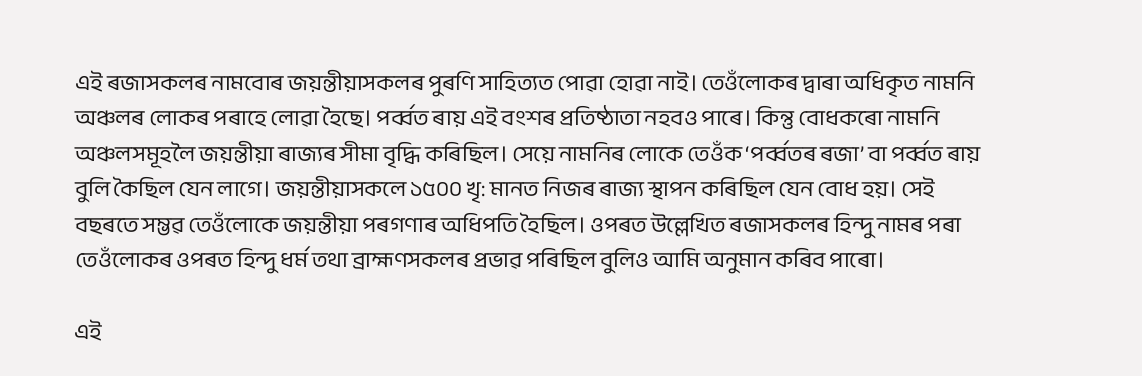এই ৰজাসকলৰ নামবোৰ জয়ন্তীয়াসকলৰ পুৰণি সাহিত্যত পোৱা হোৱা নাই। তেওঁলোকৰ দ্বাৰা অধিকৃত নামনি অঞ্চলৰ লোকৰ পৰাহে লোৱা হৈছে। পৰ্ব্বত ৰায় এই বংশৰ প্ৰতিষ্ঠাতা নহবও পাৰে। কিন্তু বোধকৰো নামনি অঞ্চলসমূহলৈ জয়ন্তীয়া ৰাজ্যৰ সীমা বৃদ্ধি কৰিছিল। সেয়ে নামনিৰ লোকে তেওঁক ‘পৰ্ব্বতৰ ৰজা’ বা পৰ্ব্বত ৰায় বুলি কৈছিল যেন লাগে। জয়ন্তীয়াসকলে ১৫০০ খৃ: মানত নিজৰ ৰাজ্য স্থাপন কৰিছিল যেন বোধ হয়। সেই বছৰতে সম্ভৱ তেওঁলোকে জয়ন্তীয়া পৰগণাৰ অধিপতি হৈছিল। ওপৰত উল্লেখিত ৰজাসকলৰ হিন্দু নামৰ পৰা তেওঁলোকৰ ওপৰত হিন্দু ধৰ্ম তথা ব্ৰাহ্মণসকলৰ প্ৰভাৱ পৰিছিল বুলিও আমি অনুমান কৰিব পাৰো।

এই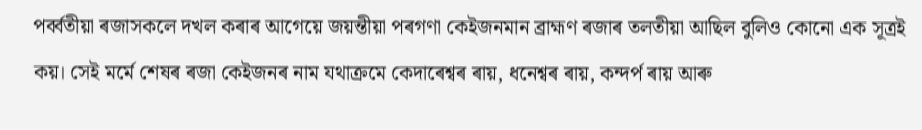পৰ্ব্বতীয়া ৰজাসকলে দখল কৰাৰ আগেয়ে জয়ন্তীয়া পৰগণা কেইজনমান ব্ৰাহ্মণ ৰজাৰ তলতীয়া আছিল বুলিও কোনো এক সূত্ৰই কয়। সেই মৰ্মে শেষৰ ৰজা কেইজনৰ নাম যথাক্ৰমে কেদাৰেশ্বৰ ৰায়, ধনেশ্বৰ ৰায়, কন্দৰ্প ৰায় আৰু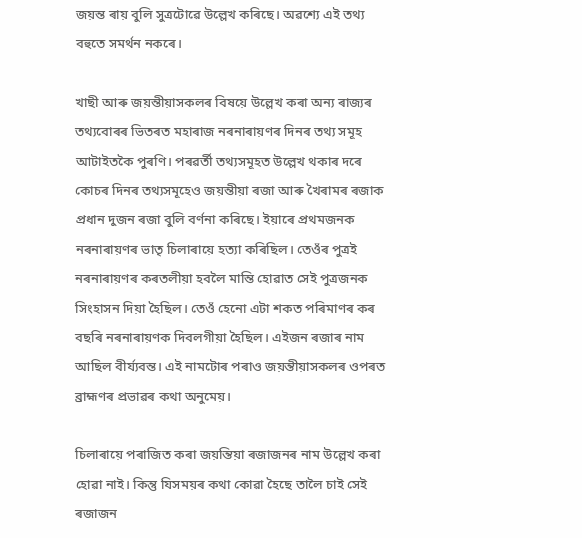জয়ন্ত ৰায় বুলি সুত্ৰটোৱে উল্লেখ কৰিছে। অৱশ্যে এই তথ্য বহুতে সমৰ্থন নকৰে।

খাছী আৰু জয়ন্তীয়াসকলৰ বিষয়ে উল্লেখ কৰা অন্য ৰাজ্যৰ তথ্যবোৰৰ ভিতৰত মহাৰাজ নৰনাৰায়ণৰ দিনৰ তথ্য সমূহ আটাইতকৈ পুৰণি। পৰৱৰ্তী তথ্যসমূহত উল্লেখ থকাৰ দৰে কোচৰ দিনৰ তথ্যসমূহেও জয়ন্তীয়া ৰজা আৰু খৈৰামৰ ৰজাক প্ৰধান দুজন ৰজা বুলি বৰ্ণনা কৰিছে। ইয়াৰে প্ৰথমজনক নৰনাৰায়ণৰ ভাতৃ চিলাৰায়ে হত্যা কৰিছিল। তেওঁৰ পুত্ৰই নৰনাৰায়ণৰ কৰতলীয়া হবলৈ মান্তি হোৱাত সেই পুত্ৰজনক সিংহাসন দিয়া হৈছিল। তেওঁ হেনো এটা শকত পৰিমাণৰ কৰ বছৰি নৰনাৰায়ণক দিবলগীয়া হৈছিল। এইজন ৰজাৰ নাম আছিল বীৰ্য্যবন্ত। এই নামটোৰ পৰাও জয়ন্তীয়াসকলৰ ওপৰত ব্ৰাহ্মণৰ প্ৰভাৱৰ কথা অনুমেয়।

চিলাৰায়ে পৰাজিত কৰা জয়ন্তিয়া ৰজাজনৰ নাম উল্লেখ কৰা হোৱা নাই। কিন্তু যিসময়ৰ কথা কোৱা হৈছে তালৈ চাই সেই ৰজাজন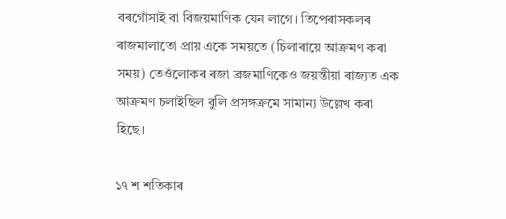বৰগোঁসাই বা বিজয়মাণিক যেন লাগে। তিপেৰাসকলৰ ৰাজমালাতো প্ৰায় একে সময়তে (চিলাৰায়ে আক্ৰমণ কৰা সময়) তেওঁলোকৰ ৰজা ব্ৰজমাণিকেও জয়ন্তীয়া ৰাজ্যত এক আক্ৰমণ চলাইছিল বুলি প্ৰসঙ্গক্ৰমে সামান্য উল্লেখ কৰা হিছে।

১৭ শ শতিকাৰ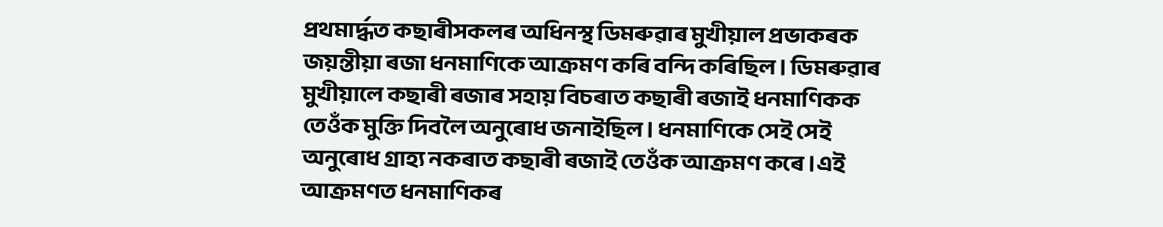প্ৰথমাৰ্দ্ধত কছাৰীসকলৰ অধিনস্থ ডিমৰুৱাৰ মুখীয়াল প্ৰভাকৰক জয়ন্তীয়া ৰজা ধনমাণিকে আক্ৰমণ কৰি বন্দি কৰিছিল। ডিমৰুৱাৰ মুখীয়ালে কছাৰী ৰজাৰ সহায় বিচৰাত কছাৰী ৰজাই ধনমাণিকক তেওঁক মুক্তি দিবলৈ অনুৰোধ জনাইছিল। ধনমাণিকে সেই সেই অনুৰোধ গ্ৰাহ্য নকৰাত কছাৰী ৰজাই তেওঁক আক্ৰমণ কৰে।এই আক্ৰমণত ধনমাণিকৰ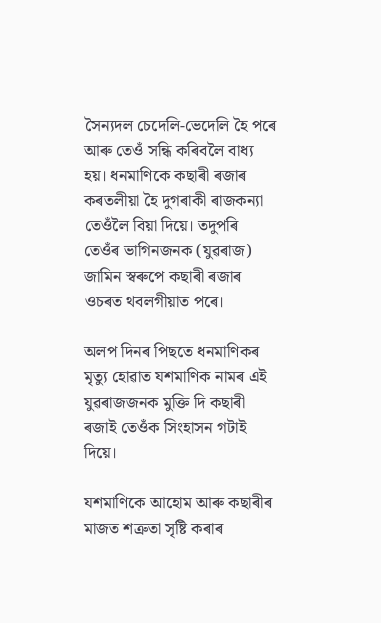সৈন্যদল চেদেলি-ভেদেলি হৈ পৰে আৰু তেওঁ সন্ধি কৰিবলৈ বাধ্য হয়। ধনমাণিকে কছাৰী ৰজাৰ কৰতলীয়া হৈ দুগৰাকী ৰাজকন্যা তেওঁলৈ বিয়া দিয়ে। তদুপৰি তেওঁৰ ভাগিনজনক (যুৱৰাজ) জামিন স্বৰুপে কছাৰী ৰজাৰ ওচৰত থবলগীয়াত পৰে।

অলপ দিনৰ পিছতে ধনমাণিকৰ মৃত্যু হোৱাত যশমাণিক নামৰ এই যুৱৰাজজনক মুক্তি দি কছাৰী ৰজাই তেওঁক সিংহাসন গটাই দিয়ে।

যশমাণিকে আহোম আৰু কছাৰীৰ মাজত শত্ৰুতা সৃষ্টি কৰাৰ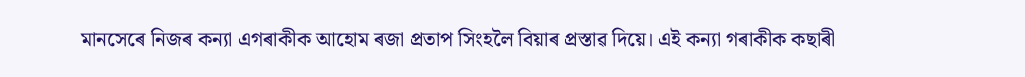মানসেৰে নিজৰ কন্যা এগৰাকীক আহোম ৰজা প্ৰতাপ সিংহলৈ বিয়াৰ প্ৰস্তাৱ দিয়ে। এই কন্যা গৰাকীক কছাৰী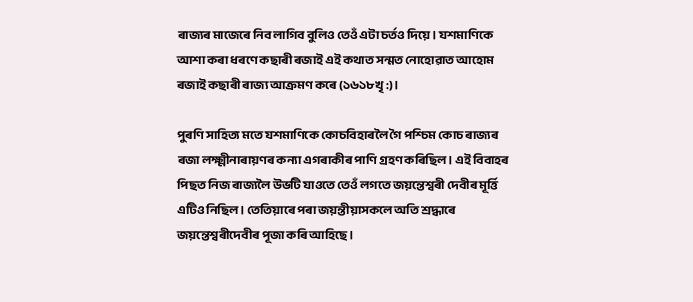ৰাজ্যৰ মাজেৰে নিব লাগিব বুলিও তেওঁ এটা চৰ্তও দিয়ে। যশমাণিকে আশা কৰা ধৰণে কছাৰী ৰজাই এই কথাত সন্মত নোহোৱাত আহোম ৰজাই কছাৰী ৰাজ্য আক্ৰমণ কৰে (১৬১৮খৃ:)।

পুৰণি সাহিত্য মতে যশমাণিকে কোচবিহাৰলৈ গৈ পশ্চিম কোচ ৰাজ্যৰ ৰজা লক্ষ্মীনাৰায়ণৰ কন্যা এগৰাকীৰ পাণি গ্ৰহণ কৰিছিল। এই বিবাহৰ পিছত নিজ ৰাজ্যলৈ উভটি যাওতে তেওঁ লগতে জয়ন্তেশ্বৰী দেবীৰ মূৰ্ত্তি এটিও নিছিল। তেতিয়াৰে পৰা জয়ন্তীয়াসকলে অতি শ্ৰদ্ধাৰে জয়ন্তেশ্বৰীদেবীৰ পূজা কৰি আহিছে।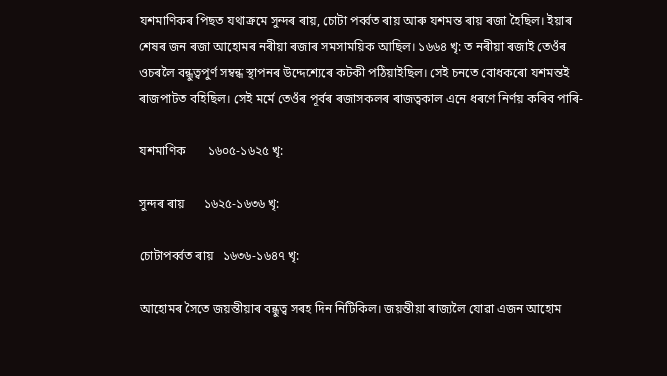যশমাণিকৰ পিছত যথাক্ৰমে সুন্দৰ ৰায়, চোটা পৰ্ব্বত ৰায় আৰু যশমন্ত ৰায় ৰজা হৈছিল। ইয়াৰ শেষৰ জন ৰজা আহোমৰ নৰীয়া ৰজাৰ সমসাময়িক আছিল। ১৬৬৪ খৃ: ত নৰীয়া ৰজাই তেওঁৰ ওচৰলৈ বন্ধুত্বপুৰ্ণ সম্বন্ধ স্থাপনৰ উদ্দেশ্যেৰে কটকী পঠিয়াইছিল। সেই চনতে বোধকৰো যশমন্তই ৰাজপাটত বহিছিল। সেই মৰ্মে তেওঁৰ পূৰ্বৰ ৰজাসকলৰ ৰাজত্বকাল এনে ধৰণে নিৰ্ণয় কৰিব পাৰি-

যশমাণিক       ১৬০৫-১৬২৫ খৃ:

সুন্দৰ ৰায়      ১৬২৫-১৬৩৬ খৃ:

চোটাপৰ্ব্বত ৰায়   ১৬৩৬-১৬৪৭ খৃ:

আহোমৰ সৈতে জয়ন্তীয়াৰ বন্ধুত্ব সৰহ দিন নিটিকিল। জয়ন্তীয়া ৰাজ্যলৈ যোৱা এজন আহোম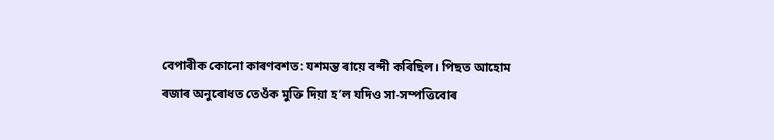বেপাৰীক কোনো কাৰণবশত: যশমন্ত ৰায়ে বন্দী কৰিছিল। পিছত আহোম ৰজাৰ অনুৰোধত তেওঁক মুক্তি দিয়া হ’ল যদিও সা-সম্পত্তিবোৰ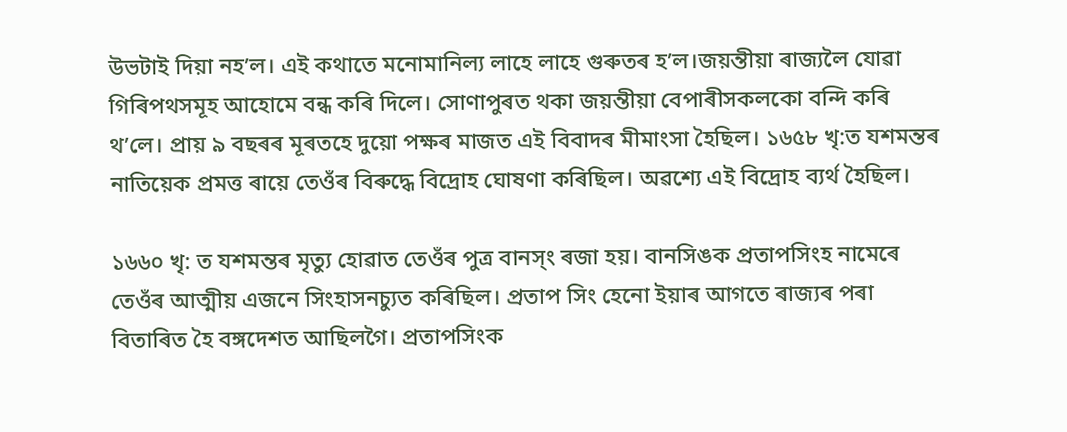উভটাই দিয়া নহ’ল। এই কথাতে মনোমানিল্য লাহে লাহে গুৰুতৰ হ’ল।জয়ন্তীয়া ৰাজ্যলৈ যোৱা গিৰিপথসমূহ আহোমে বন্ধ কৰি দিলে। সোণাপুৰত থকা জয়ন্তীয়া বেপাৰীসকলকো বন্দি কৰি থ’লে। প্ৰায় ৯ বছৰৰ মূৰতহে দুয়ো পক্ষৰ মাজত এই বিবাদৰ মীমাংসা হৈছিল। ১৬৫৮ খৃ:ত যশমন্তৰ নাতিয়েক প্ৰমত্ত ৰায়ে তেওঁৰ বিৰুদ্ধে বিদ্ৰোহ ঘোষণা কৰিছিল। অৱশ্যে এই বিদ্ৰোহ ব্যৰ্থ হৈছিল।

১৬৬০ খৃ: ত যশমন্তৰ মৃত্যু হোৱাত তেওঁৰ পুত্ৰ বানস্ং ৰজা হয়। বানসিঙক প্ৰতাপসিংহ নামেৰে তেওঁৰ আত্মীয় এজনে সিংহাসনচ্যুত কৰিছিল। প্ৰতাপ সিং হেনো ইয়াৰ আগতে ৰাজ্যৰ পৰা বিতাৰিত হৈ বঙ্গদেশত আছিলগৈ। প্ৰতাপসিংক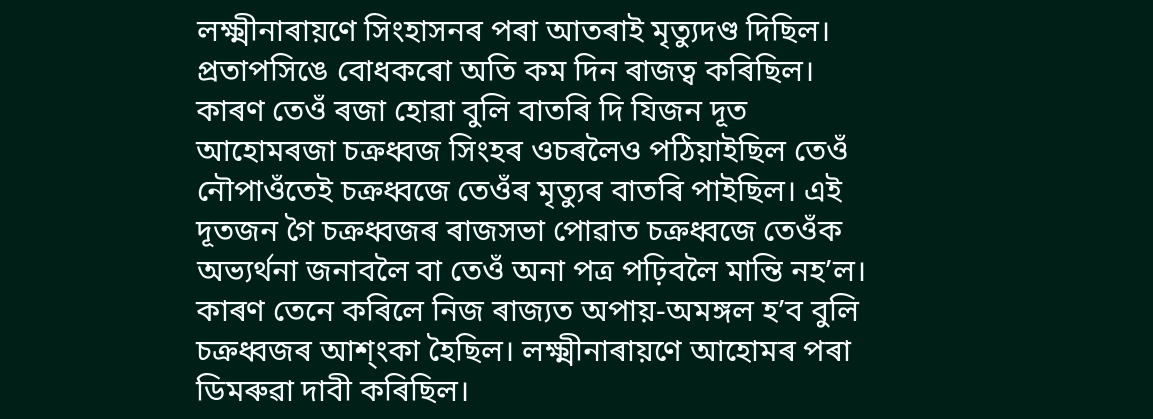লক্ষ্মীনাৰায়ণে সিংহাসনৰ পৰা আতৰাই মৃত্যুদণ্ড দিছিল। প্ৰতাপসিঙে বোধকৰো অতি কম দিন ৰাজত্ব কৰিছিল। কাৰণ তেওঁ ৰজা হোৱা বুলি বাতৰি দি যিজন দূত আহোমৰজা চক্ৰধ্বজ সিংহৰ ওচৰলৈও পঠিয়াইছিল তেওঁ নৌপাওঁতেই চক্ৰধ্বজে তেওঁৰ মৃত্যুৰ বাতৰি পাইছিল। এই দূতজন গৈ চক্ৰধ্বজৰ ৰাজসভা পোৱাত চক্ৰধ্বজে তেওঁক অভ্যৰ্থনা জনাবলৈ বা তেওঁ অনা পত্ৰ পঢ়িবলৈ মান্তি নহ’ল। কাৰণ তেনে কৰিলে নিজ ৰাজ্যত অপায়-অমঙ্গল হ’ব বুলি চক্ৰধ্বজৰ আশ্ংকা হৈছিল। লক্ষ্মীনাৰায়ণে আহোমৰ পৰা ডিমৰুৱা দাবী কৰিছিল।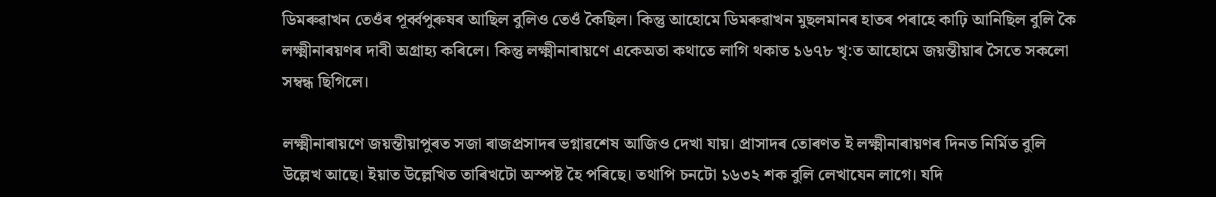ডিমৰুৱাখন তেওঁৰ পূৰ্ব্বপুৰুষৰ আছিল বুলিও তেওঁ কৈছিল। কিন্তু আহোমে ডিমৰুৱাখন মুছলমানৰ হাতৰ পৰাহে কাঢ়ি আনিছিল বুলি কৈ লক্ষ্মীনাৰয়ণৰ দাবী অগ্ৰাহ্য কৰিলে। কিন্তু লক্ষ্মীনাৰায়ণে একেঅতা কথাতে লাগি থকাত ১৬৭৮ খৃ:ত আহোমে জয়ন্তীয়াৰ সৈতে সকলো সম্বন্ধ ছিগিলে।

লক্ষ্মীনাৰায়ণে জয়ন্তীয়াপুৰত সজা ৰাজপ্ৰসাদৰ ভগ্নাৱশেষ আজিও দেখা যায়। প্ৰাসাদৰ তোৰণত ই লক্ষ্মীনাৰায়ণৰ দিনত নিৰ্মিত বুলি উল্লেখ আছে। ইয়াত উল্লেখিত তাৰিখটো অস্পষ্ট হৈ পৰিছে। তথাপি চনটো ১৬৩২ শক বুলি লেখাযেন লাগে। যদি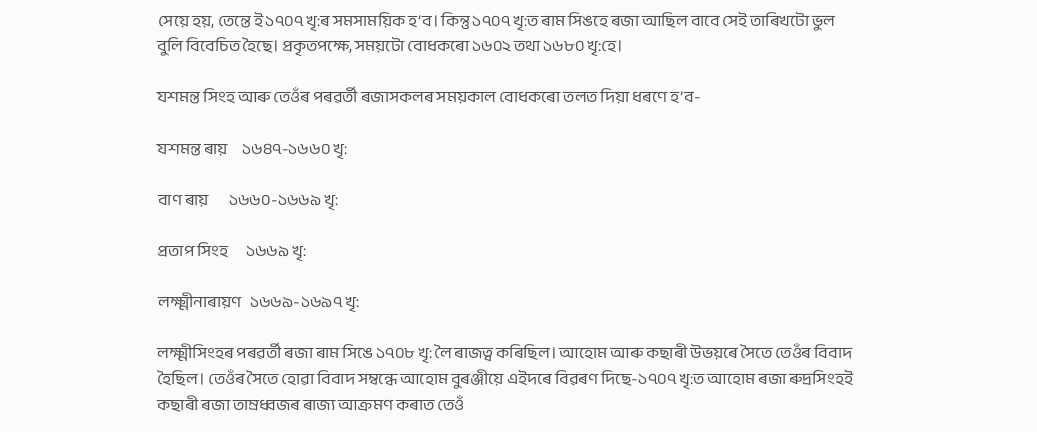সেয়ে হয়, তেন্তে ই ১৭০৭ খৃ:ৰ সমসাময়িক হ’ব। কিন্তু ১৭০৭ খৃ:ত ৰাম সিঙহে ৰজা আছিল বাবে সেই তাৰিখটো ভুল বুলি বিবেচিত হৈছে। প্ৰকৃতপক্ষে, সময়টো বোধকৰো ১৬০২ তথা ১৬৮০ খৃ:হে।

যশমন্ত সিংহ আৰু তেওঁৰ পৰৱৰ্তী ৰজাসকলৰ সময়কাল বোধকৰো তলত দিয়া ধৰণে হ’ব-

যশমন্ত ৰায়     ১৬৪৭-১৬৬০ খৃ:

বাণ ৰায়       ১৬৬০-১৬৬৯ খৃ:

প্ৰতাপ সিংহ      ১৬৬৯ খৃ:

লক্ষ্মীনাৰায়ণ   ১৬৬৯-১৬৯৭ খৃ:

লক্ষ্মীসিংহৰ পৰৱৰ্তী ৰজা ৰাম সিঙে ১৭০৮ খৃ: লৈ ৰাজত্ব কৰিছিল। আহোম আৰু কছাৰী উভয়ৰে সৈতে তেওঁৰ বিবাদ হৈছিল। তেওঁৰ সৈতে হোৱা বিবাদ সম্বন্ধে আহোম বুৰঞ্জীয়ে এইদৰে বিৱৰণ দিছে-১৭০৭ খৃ:ত আহোম ৰজা ৰুদ্ৰসিংহই কছাৰী ৰজা তাম্ৰধ্বজৰ ৰাজ্য আক্ৰমণ কৰাত তেওঁ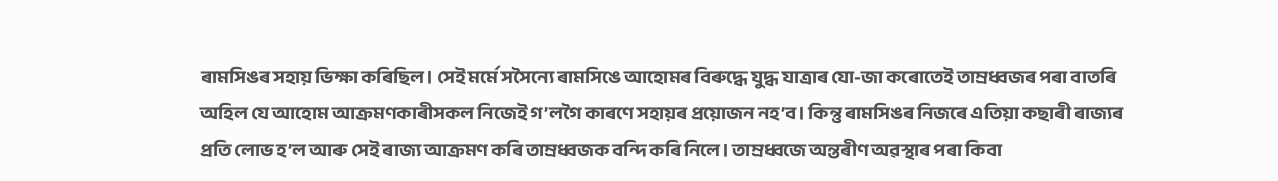ৰামসিঙৰ সহায় ভিক্ষা কৰিছিল। সেই মৰ্মে সসৈন্যে ৰামসিঙে আহোমৰ বিৰুদ্ধে যুদ্ধ যাত্ৰাৰ যো-জা কৰোতেই তাম্ৰধ্বজৰ পৰা বাতৰি অহিল যে আহোম আক্ৰমণকাৰীসকল নিজেই গ’লগৈ কাৰণে সহায়ৰ প্ৰয়োজন নহ’ব। কিন্তু ৰামসিঙৰ নিজৰে এতিয়া কছাৰী ৰাজ্যৰ প্ৰতি লোভ হ’ল আৰু সেই ৰাজ্য আক্ৰমণ কৰি তাম্ৰধ্বজক বন্দি কৰি নিলে। তাম্ৰধ্বজে অন্তৰীণ অৱস্থাৰ পৰা কিবা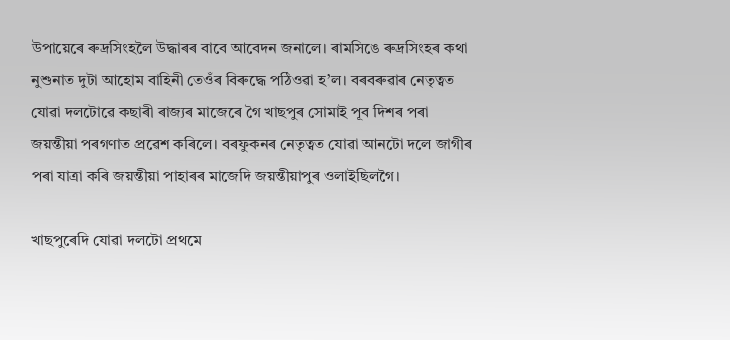উপায়েৰে ৰুদ্ৰসিংহলৈ উদ্ধাৰৰ বাবে আবেদন জনালে। ৰামসিঙে ৰুদ্ৰসিংহৰ কথা নুশুনাত দুটা আহোম বাহিনী তেওঁৰ বিৰুদ্ধে পঠিওৱা হ’ল। বৰবৰুৱাৰ নেতৃত্বত যোৱা দলটোৱে কছাৰী ৰাজ্যৰ মাজেৰে গৈ খাছপুৰ সোমাই পূব দিশৰ পৰা জয়ন্তীয়া পৰগণাত প্ৰৱেশ কৰিলে। বৰফুকনৰ নেতৃত্বত যোৱা আনটো দলে জাগীৰ পৰা যাত্ৰা কৰি জয়ন্তীয়া পাহাৰৰ মাজেদি জয়ন্তীয়াপুৰ ওলাইছিলগৈ।

খাছপুৰেদি যোৱা দলটো প্ৰথমে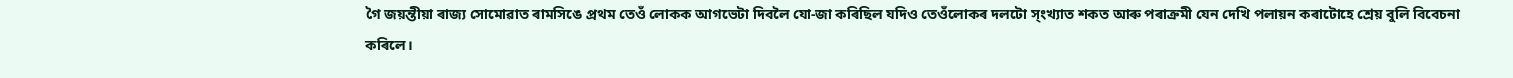গৈ জয়ন্তীয়া ৰাজ্য সোমোৱাত ৰামসিঙে প্ৰথম তেওঁ লোকক আগভেটা দিবলৈ যো-জা কৰিছিল যদিও তেওঁলোকৰ দলটো স্ংখ্যাত শকত আৰু পৰাক্ৰমী যেন দেখি পলায়ন কৰাটোহে শ্ৰেয় বুলি বিবেচনা কৰিলে।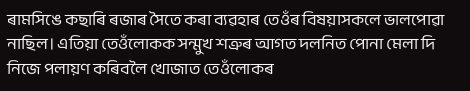ৰামসিঙে কছাৰি ৰজাৰ সৈতে কৰা ব্যৱহাৰ তেওঁৰ বিষয়াসকলে ভালপোৱা নাছিল। এতিয়া তেওঁলোকক সন্মুখ শত্ৰুৰ আগত দলনিত পোনা মেলা দি নিজে পলায়ণ কৰিবলৈ খোজাত তেওঁলোকৰ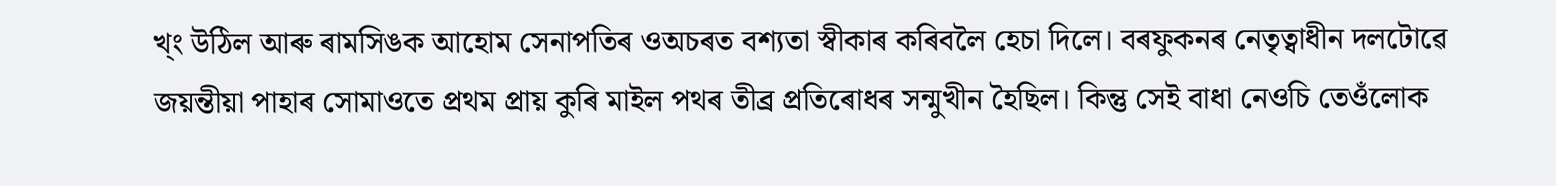খ্ং উঠিল আৰু ৰামসিঙক আহোম সেনাপতিৰ ওঅচৰত বশ্যতা স্বীকাৰ কৰিবলৈ হেচা দিলে। বৰফুকনৰ নেতৃত্বাধীন দলটোৱে জয়ন্তীয়া পাহাৰ সোমাওতে প্ৰথম প্ৰায় কুৰি মাইল পথৰ তীব্ৰ প্ৰতিৰোধৰ সন্মুখীন হৈছিল। কিন্তু সেই বাধা নেওচি তেওঁলোক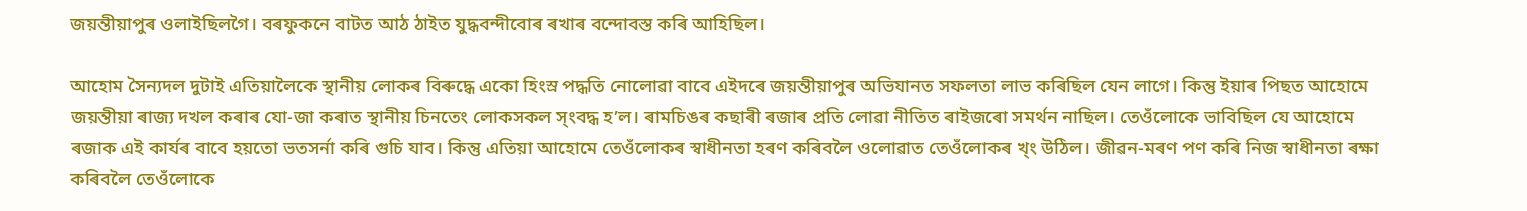জয়ন্তীয়াপুৰ ওলাইছিলগৈ। বৰফুকনে বাটত আঠ ঠাইত যুদ্ধবন্দীবোৰ ৰখাৰ বন্দোবস্ত কৰি আহিছিল।

আহোম সৈন্যদল দুটাই এতিয়ালৈকে স্থানীয় লোকৰ বিৰুদ্ধে একো হিংস্ৰ পদ্ধতি নোলোৱা বাবে এইদৰে জয়ন্তীয়াপুৰ অভিযানত সফলতা লাভ কৰিছিল যেন লাগে। কিন্তু ইয়াৰ পিছত আহোমে জয়ন্তীয়া ৰাজ্য দখল কৰাৰ যো-জা কৰাত স্থানীয় চিনতেং লোকসকল স্ংবদ্ধ হ’ল। ৰামচিঙৰ কছাৰী ৰজাৰ প্ৰতি লোৱা নীতিত ৰাইজৰো সমৰ্থন নাছিল। তেওঁলোকে ভাবিছিল যে আহোমে ৰজাক এই কাৰ্যৰ বাবে হয়তো ভতসৰ্না কৰি গুচি যাব। কিন্তু এতিয়া আহোমে তেওঁলোকৰ স্বাধীনতা হৰণ কৰিবলৈ ওলোৱাত তেওঁলোকৰ খ্ং উঠিল। জীৱন-মৰণ পণ কৰি নিজ স্বাধীনতা ৰক্ষা কৰিবলৈ তেওঁলোকে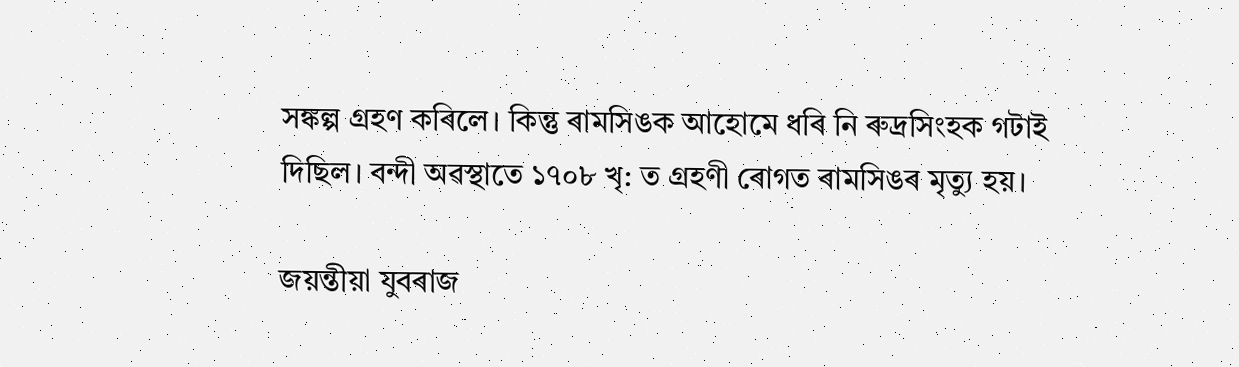সঙ্কল্প গ্ৰহণ কৰিলে। কিন্তু ৰামসিঙক আহোমে ধৰি নি ৰুদ্ৰসিংহক গটাই দিছিল। বন্দী অৱস্থাতে ১৭০৮ খৃ: ত গ্ৰহণী ৰোগত ৰামসিঙৰ মৃত্যু হয়।

জয়ন্তীয়া যুবৰাজ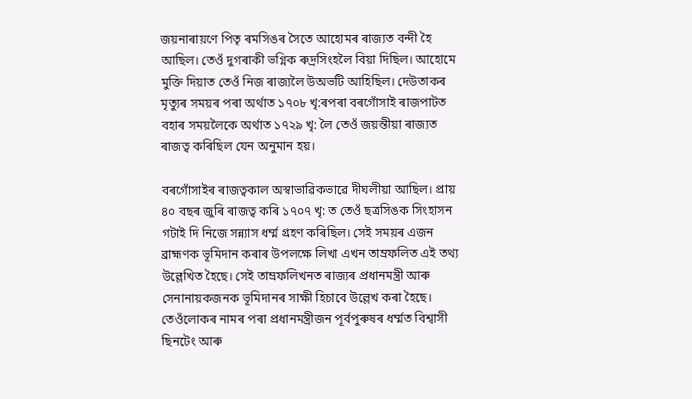জয়নাৰায়ণে পিতৃ ৰমসিঙৰ সৈতে আহোমৰ ৰাজ্যত বন্দী হৈ আছিল। তেওঁ দুগৰাকী ভগ্নিক ৰুদ্ৰসিংহলৈ বিয়া দিছিল। আহোমে মুক্তি দিয়াত তেওঁ নিজ ৰাজ্যলৈ উঅভটি আহিছিল। দেউতাকৰ মৃত্যুৰ সময়ৰ পৰা অৰ্থাত ১৭০৮ খৃ:ৰপৰা বৰগোঁসাই ৰাজপাটত বহাৰ সময়লৈকে অৰ্থাত ১৭২৯ খৃ: লৈ তেওঁ জয়ন্তীয়া ৰাজ্যত ৰাজত্ব কৰিছিল যেন অনুমান হয়।

বৰগোঁসাইৰ ৰাজত্বকাল অস্বাভাৱিকভাৱে দীঘলীয়া আছিল। প্ৰায় ৪০ বছৰ জুৰি ৰাজত্ব কৰি ১৭০৭ খৃ: ত তেওঁ ছত্ৰসিঙক সিংহাসন গটাই দি নিজে সন্ন্যাস ধৰ্ম্ম গ্ৰহণ কৰিছিল। সেই সময়ৰ এজন ব্ৰাহ্মণক ভূমিদান কৰাৰ উপলক্ষে লিখা এখন তাম্ৰফলিত এই তথ্য উল্লেখিত হৈছে। সেই তাম্ৰফলিখনত ৰাজ্যৰ প্ৰধানমন্ত্ৰী আৰু সেনানায়কজনক ভূমিদানৰ সাক্ষী হিচাবে উল্লেখ কৰা হৈছে। তেওঁলোকৰ নামৰ পৰা প্ৰধানমন্ত্ৰীজন পূৰ্বপুৰুষৰ ধৰ্ম্মত বিশ্বাসী ছিনটেং আৰু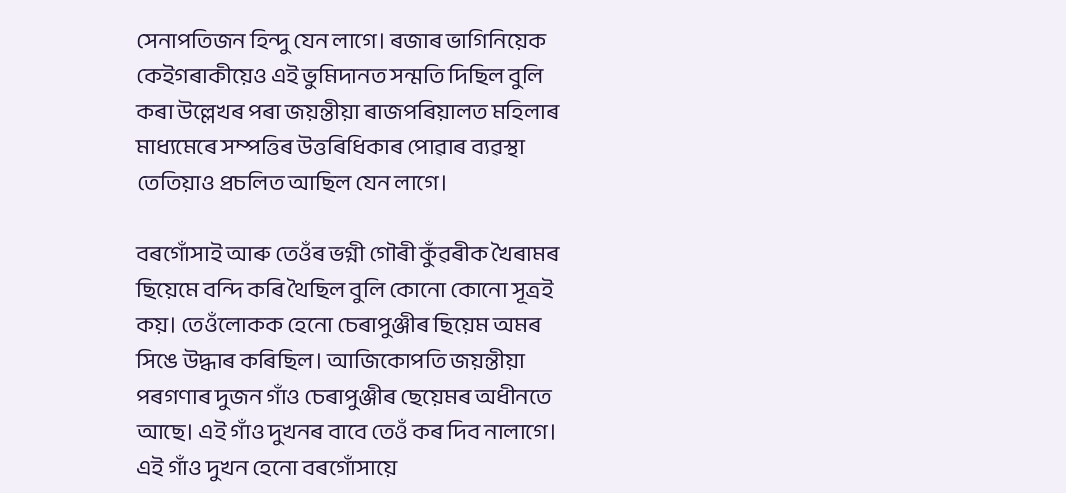সেনাপতিজন হিন্দু যেন লাগে। ৰজাৰ ভাগিনিয়েক কেইগৰাকীয়েও এই ভুমিদানত সন্মতি দিছিল বুলি কৰা উল্লেখৰ পৰা জয়ন্তীয়া ৰাজপৰিয়ালত মহিলাৰ মাধ্যমেৰে সম্পত্তিৰ উত্তৰিধিকাৰ পোৱাৰ ব্যৱস্থা তেতিয়াও প্ৰচলিত আছিল যেন লাগে।

বৰগোঁসাই আৰু তেওঁৰ ভগ্নী গৌৰী কুঁৱৰীক খৈৰামৰ ছিয়েমে বন্দি কৰি থৈছিল বুলি কোনো কোনো সূত্ৰই কয়। তেওঁলোকক হেনো চেৰাপুঞ্জীৰ ছিয়েম অমৰ সিঙে উদ্ধাৰ কৰিছিল। আজিকোপতি জয়ন্তীয়া পৰগণাৰ দুজন গাঁও চেৰাপুঞ্জীৰ ছেয়েমৰ অধীনতে আছে। এই গাঁও দুখনৰ বাবে তেওঁ কৰ দিব নালাগে। এই গাঁও দুখন হেনো বৰগোঁসায়ে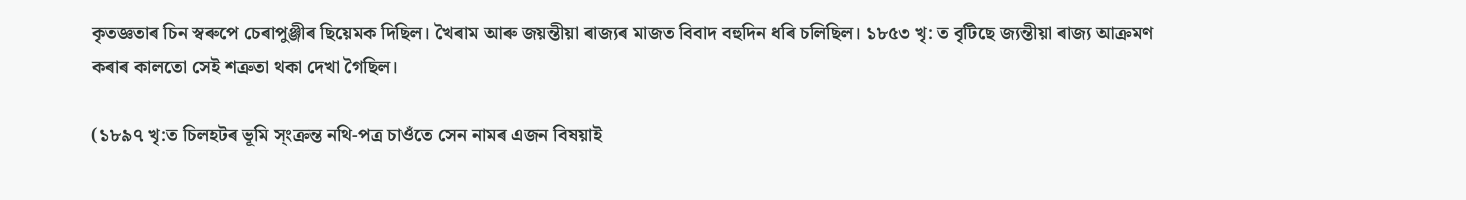কৃতজ্ঞতাৰ চিন স্বৰুপে চেৰাপুঞ্জীৰ ছিয়েমক দিছিল। খৈৰাম আৰু জয়ন্তীয়া ৰাজ্যৰ মাজত বিবাদ বহুদিন ধৰি চলিছিল। ১৮৫৩ খৃ: ত বৃটিছে জ্যন্তীয়া ৰাজ্য আক্ৰমণ কৰাৰ কালতো সেই শত্ৰুতা থকা দেখা গৈছিল।

(১৮৯৭ খৃ:ত চিলহটৰ ভূমি স্ংক্ৰন্ত নথি-পত্ৰ চাওঁতে সেন নামৰ এজন বিষয়াই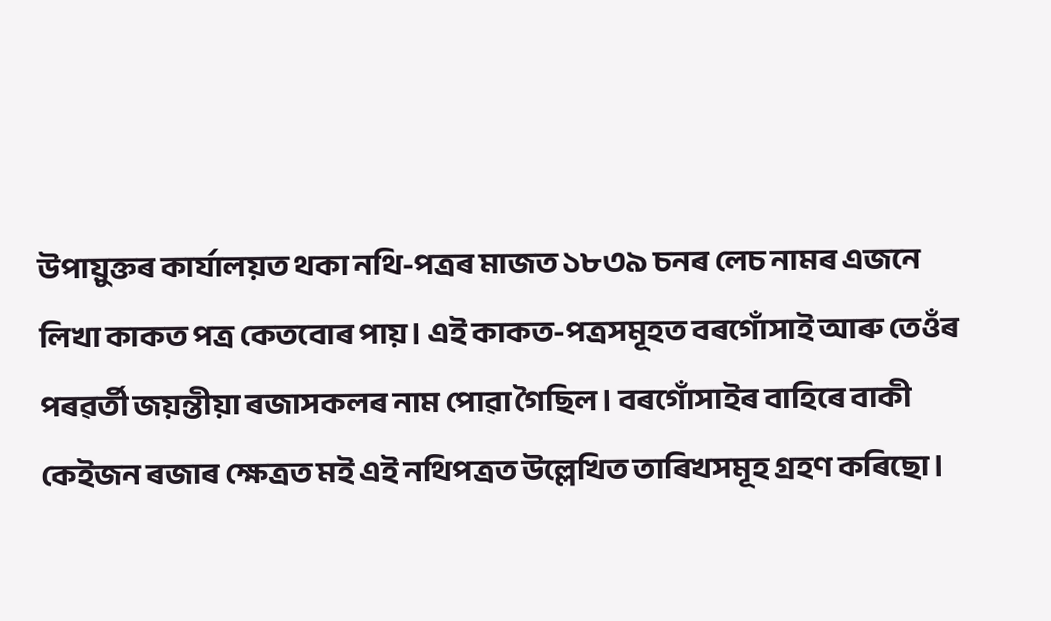উপায়ুক্তৰ কাৰ্যালয়ত থকা নথি-পত্ৰৰ মাজত ১৮৩৯ চনৰ লেচ নামৰ এজনে লিখা কাকত পত্ৰ কেতবোৰ পায়। এই কাকত-পত্ৰসমূহত বৰগোঁসাই আৰু তেওঁৰ পৰৱৰ্তী জয়ন্তীয়া ৰজাসকলৰ নাম পোৱা গৈছিল। বৰগোঁসাইৰ বাহিৰে বাকী কেইজন ৰজাৰ ক্ষেত্ৰত মই এই নথিপত্ৰত উল্লেখিত তাৰিখসমূহ গ্ৰহণ কৰিছো।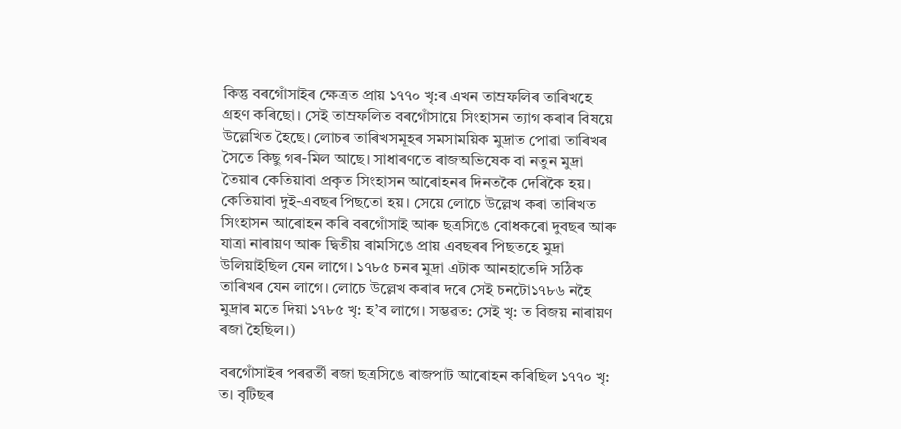কিন্তু বৰগোঁসাইৰ ক্ষেত্ৰত প্ৰায় ১৭৭০ খৃ:ৰ এখন তাম্ৰফলিৰ তাৰিখহে গ্ৰহণ কৰিছো। সেই তাম্ৰফলিত বৰগোঁসায়ে সিংহাসন ত্যাগ কৰাৰ বিষয়ে উল্লেখিত হৈছে। লোচৰ তাৰিখসমূহৰ সমসাময়িক মুদ্ৰাত পোৱা তাৰিখৰ সৈতে কিছু গৰ-মিল আছে। সাধাৰণতে ৰাজঅভিষেক বা নতুন মুদ্ৰা তৈয়াৰ কেতিয়াবা প্ৰকৃত সিংহাসন আৰোহনৰ দিনতকৈ দেৰিকৈ হয়। কেতিয়াবা দুই-এবছৰ পিছতো হয়। সেয়ে লোচে উল্লেখ কৰা তাৰিখত সিংহাসন আৰোহন কৰি বৰগোঁসাই আৰু ছত্ৰসিঙে বোধকৰো দুবছৰ আৰু যাত্ৰা নাৰায়ণ আৰু দ্বিতীয় ৰামসিঙে প্ৰায় এবছৰৰ পিছতহে মুদ্ৰা উলিয়াইছিল যেন লাগে। ১৭৮৫ চনৰ মুদ্ৰা এটাক আনহাতেদি সঠিক তাৰিখৰ যেন লাগে। লোচে উল্লেখ কৰাৰ দৰে সেই চনটো১৭৮৬ নহৈ মুদ্ৰাৰ মতে দিয়া ১৭৮৫ খৃ: হ’ব লাগে। সম্ভৱত: সেই খৃ: ত বিজয় নাৰায়ণ ৰজা হৈছিল।)

বৰগোঁসাইৰ পৰৱৰ্তী ৰজা ছত্ৰসিঙে ৰাজপাট আৰোহন কৰিছিল ১৭৭০ খৃ: ত। বৃটিছৰ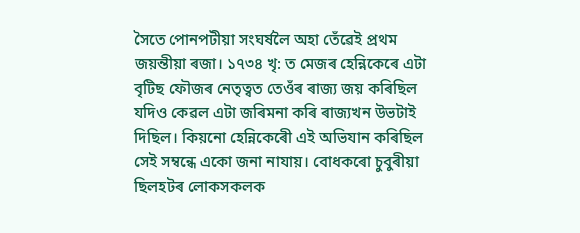সৈতে পোনপটীয়া সংঘৰ্ষলৈ অহা তেঁৱেই প্ৰথম জয়ন্তীয়া ৰজা। ১৭৩৪ খৃ: ত মেজৰ হেন্নিকেৰে এটা বৃটিছ ফৌজৰ নেতৃত্বত তেওঁৰ ৰাজ্য জয় কৰিছিল যদিও কেৱল এটা জৰিমনা কৰি ৰাজ্যখন উভটাই দিছিল। কিয়নো হেন্নিকেৰেী এই অভিযান কৰিছিল সেই সম্বন্ধে একো জনা নাযায়। বোধকৰো চুবুৰীয়া ছিলহটৰ লোকসকলক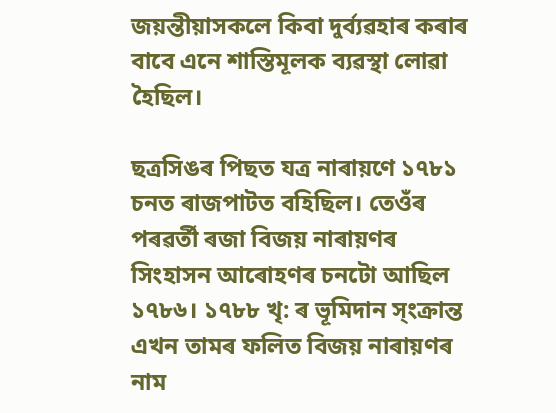জয়ন্তীয়াসকলে কিবা দুৰ্ব্যৱহাৰ কৰাৰ বাবে এনে শাস্তিমূলক ব্যৱস্থা লোৱা হৈছিল।

ছত্ৰসিঙৰ পিছত যত্ৰ নাৰায়ণে ১৭৮১ চনত ৰাজপাটত বহিছিল। তেওঁৰ পৰৱৰ্তী ৰজা বিজয় নাৰায়ণৰ সিংহাসন আৰোহণৰ চনটো আছিল ১৭৮৬। ১৭৮৮ খৃ: ৰ ভূমিদান স্ংক্ৰান্ত এখন তামৰ ফলিত বিজয় নাৰায়ণৰ নাম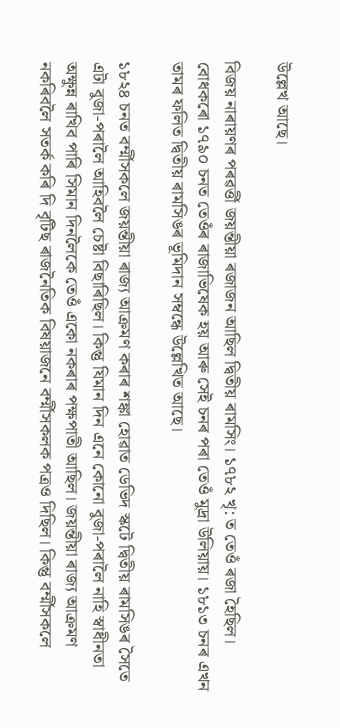উল্লেখ আছে।

বিজয় নাৰায়ণৰ পৰৱৰ্ত্তী জয়ন্তীয়া ৰজাজন আছিল দ্বিতীয় ৰামসিং। ১৭৮২ খৃ: ত তেওঁ ৰজা হৈছিল। বোধকৰো ১৭৯০ চনত তেওঁৰ ৰাজাভিষেক হয় আৰু সেই চনৰ পৰা তেওঁ মুদ্ৰা উলিয়ায়। ১৮১৩ চনৰ এখন তামৰ ফলিত দ্বিতীয় ৰামসিঙৰ ভূমিদান সম্বন্ধে উল্লেখিত আছে।

১৮২৪ চনত বৰ্ম্মীসকলে জয়ন্তীয়া ৰাজ্য আক্ৰমণ কৰাৰ শঙ্কা হোৱাত ডেভিদ স্কটে দ্বিতীয় ৰামসিঙৰ সৈতে এটা বুজা-পৰালৈ আহিবলৈ চেষ্টা বিছাৰিছিল। কিন্তু যিমান দিন এনে কোনো বুজা-পৰালৈ নাহি স্বাধীনতা অক্ষুন্ন ৰাখিব পাৰি সিমান দিনলৈকে তেওঁ একো নকৰাৰ পক্ষপাতী আছিল। জয়ন্তীয়া ৰাজ্য আক্ৰমণ নকৰিবলৈ সতৰ্ক কৰি দি বৃটিছ ৰাজনৈতিক বিষয়াজনে বৰ্ম্মীসকলক পত্ৰও দিছিল। কিন্তু বৰ্ম্মীসকলে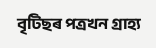বৃটিছৰ পত্ৰখন গ্ৰাহ্য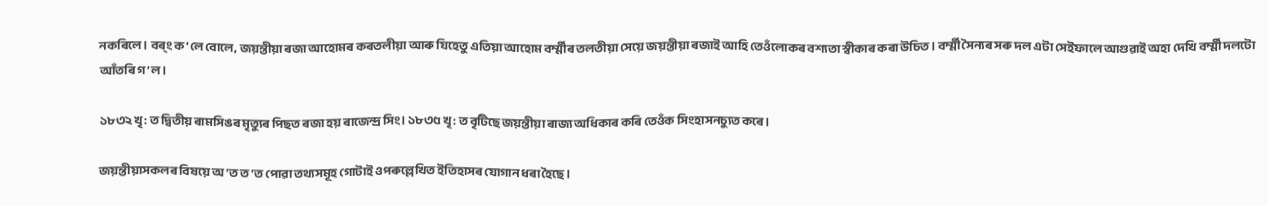নকৰিলে। বৰ্ং ক’লে বোলে, জয়ন্তীয়া ৰজা আহোমৰ কৰতলীয়া আৰু যিহেতু এতিয়া আহোম বৰ্ম্মীৰ তলতীয়া সেয়ে জয়ন্তীয়া ৰজাই আহি তেওঁলোকৰ বশ্যতা স্বীকাৰ কৰা উচিত। বৰ্ম্মী সৈন্যৰ সৰু দল এটা সেইফালে আগুৱাই অহা দেখি বৰ্ম্মী দলটো আঁতৰি গ’ল।

১৮৩২ খৃ: ত দ্বিতীয় ৰামসিঙৰ মৃত্যুৰ পিছত ৰজা হয় ৰাজেন্দ্ৰ সিং। ১৮৩৫ খৃ: ত বৃটিছে জয়ন্তীয়া ৰাজ্য অধিকাৰ কৰি তেওঁক সিংহাসনচ্যুত কৰে।

জয়ন্তীয়াসকলৰ বিষয়ে অ’ত ত’ত পোৱা তথ্যসমূহ গোটাই ওপৰুল্লেখিত ইতিহাসৰ যোগান ধৰা হৈছে।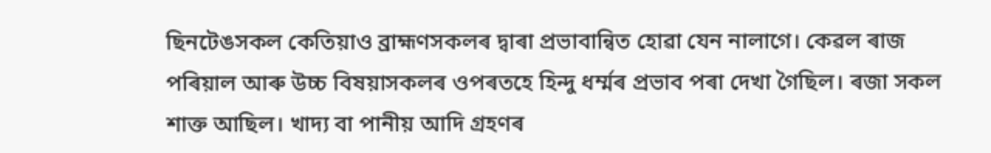ছিনটেঙসকল কেতিয়াও ব্ৰাহ্মণসকলৰ দ্বাৰা প্ৰভাবান্বিত হোৱা যেন নালাগে। কেৱল ৰাজ পৰিয়াল আৰু উচ্চ বিষয়াসকলৰ ওপৰতহে হিন্দু ধৰ্ম্মৰ প্ৰভাব পৰা দেখা গৈছিল। ৰজা সকল শাক্ত আছিল। খাদ্য বা পানীয় আদি গ্ৰহণৰ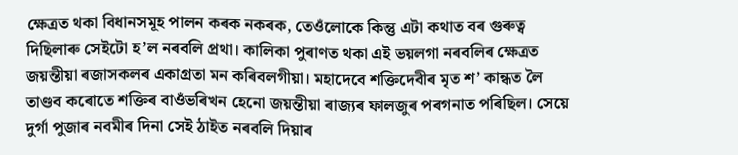ক্ষেত্ৰত থকা বিধানসমূহ পালন কৰক নকৰক, তেওঁলোকে কিন্তু এটা কথাত বৰ গুৰুত্ব দিছিলাৰু সেইটো হ’ল নৰবলি প্ৰথা। কালিকা পুৰাণত থকা এই ভয়লগা নৰবলিৰ ক্ষেত্ৰত জয়ন্তীয়া ৰজাসকলৰ একাগ্ৰতা মন কৰিবলগীয়া। মহাদেবে শক্তিদেবীৰ মৃত শ’ কান্ধত লৈ তাণ্ডব কৰোতে শক্তিৰ বাওঁভৰিখন হেনো জয়ন্তীয়া ৰাজ্যৰ ফালজুৰ পৰগনাত পৰিছিল। সেয়ে দুৰ্গা পুজাৰ নবমীৰ দিনা সেই ঠাইত নৰবলি দিয়াৰ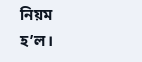নিয়ম হ’ল।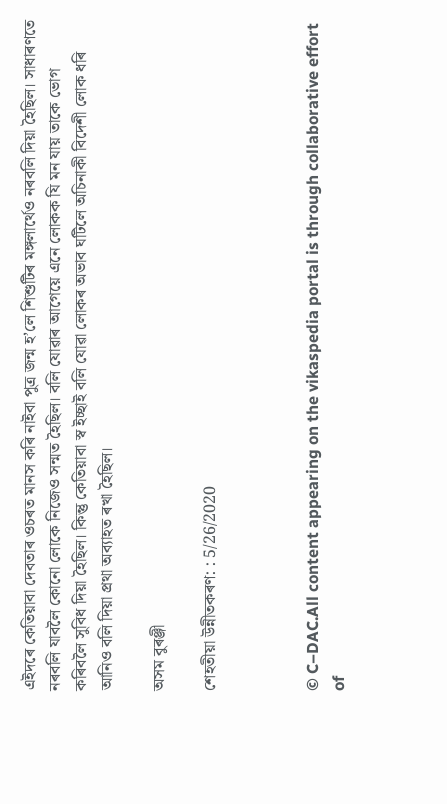এইদৰে কেতিয়াবা দেবতাৰ ওচৰত মানস কৰি নাইবা পুত্ৰ জন্ম হ’লে শিশুটিৰ মঙ্গলাৰ্থেও নৰবলি দিয়া হৈছিল। সাধাৰণতে নৰবলি যাবলৈ কোনো লোকে নিজেও সন্মত হৈছিল। বলি যোৱাৰ আগেয়ে এনে লোকক যি মন যায় তাকে ভোগ কৰিবলৈ সুবিধ দিয়া হৈছিল। কিন্তু কেতিয়াবা স্ব ইচ্ছাই বলি যোৱা লোকৰ অভাব ঘটিলে অচিনাকী বিদেশী লোক ধৰি আনিও বলি দিয়া প্ৰথা অব্যাহত ৰখা হৈছিল।

অসম বুৰঞ্জী

শেহতীয়া উন্নীতকৰণ: : 5/26/2020



© C–DAC.All content appearing on the vikaspedia portal is through collaborative effort of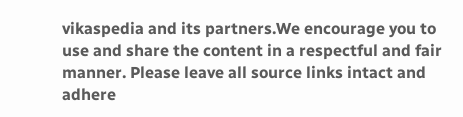vikaspedia and its partners.We encourage you to use and share the content in a respectful and fair manner. Please leave all source links intact and adhere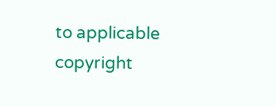to applicable copyright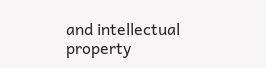and intellectual property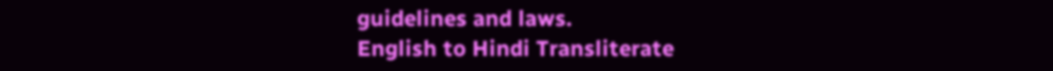guidelines and laws.
English to Hindi Transliterate